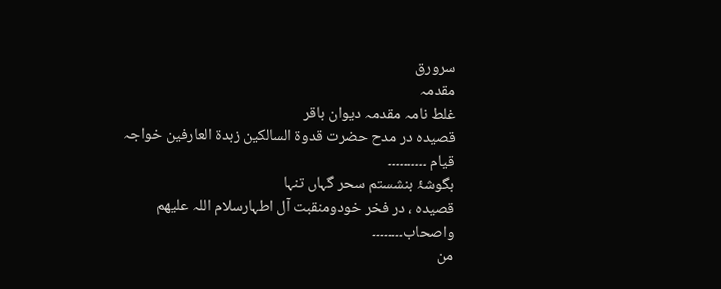سرورق
مقدمہ
غلط نامہ مقدمہ دیوان باقر
قصیدہ در مدح حضرت قدوۃ السالکین زبدۃ العارفین خواجہ قیام ۔۔۔۔۔۔۔۔۔۔
بگوشۂ بنشستم سحر گہاں تنہا
قصیدہ ، در فخر خودومنقبت آل اطہارسلام اللہ علیھم واصحاب۔۔۔۔۔۔۔۔
من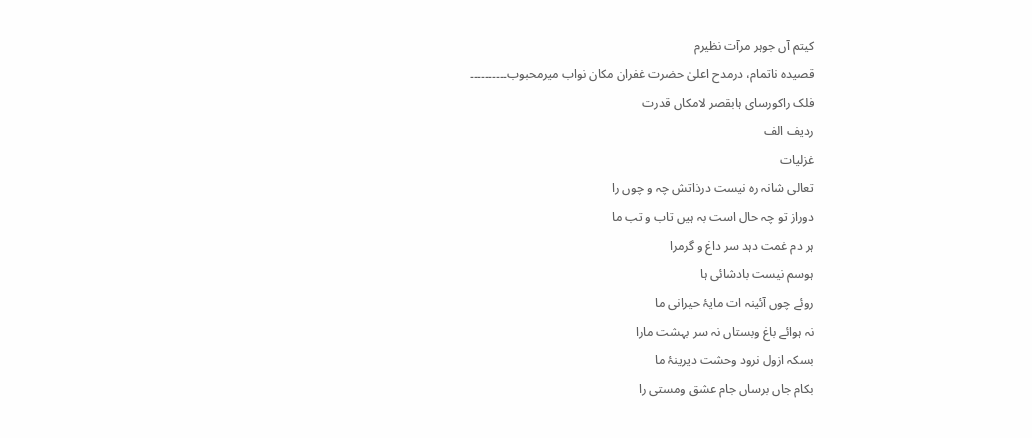کیتم آں جوہر مرآت نظیرم
قصیدہ ناتمام، درمدح اعلیٰ حضرت غفران مکان نواب میرمحبوب۔۔۔۔۔۔۔۔۔۔
فلک راکورسای ہابقصر لامکاں قدرت
ردیف الف
غزلیات
تعالی شانہ رہ نیست درذاتش چہ و چوں را
دوراز تو چہ حال است بہ ہیں تاب و تب ما
ہر دم غمت دہد سر داغ و گرمرا
ہوسم نیست بادشائی ہا
روئے چوں آئینہ ات مایۂ حیرانی ما
نہ ہوائے باغ وبستاں نہ سر بہشت مارا
بسکہ ازول نرود وحشت دیرینۂ ما
بکام جاں برساں جام عشق ومستی را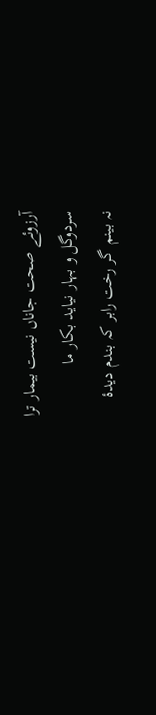آرزوئے صحت جاناں نیست بیمار ترا
سردوگل و بہار نیاید بکار ما
نہ بینم گر رخت رابر کہ بندم دیدۂ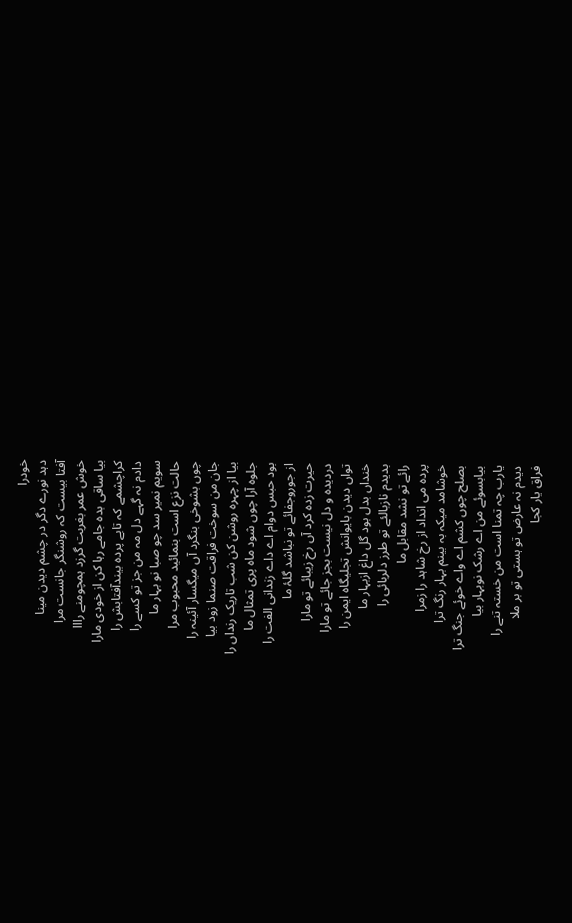خودرا
دہد نورے دگر در چشم دیدن مینا
آفتا بیست کہ روشنگر جانست مرا
خوش عمر بغربت گرزد ہمچومنے رااا
بیا ساقی بدہ جامے رہا کن از خودی مارا
کراچشمے کہ تابے پردہ بیندآفتابش را
دادم نہ گہے دل مہ من جز تو کسے را
سویم نمیر سد چو صبا نو بہار ما
حالت نزع است بنمائید محبوب مرا
چوں بشوخی بنگرد آں میگسار آئینہ را
جان من سوخت فراقت صنما زود بیا
بیا از چہرہ روشن کن شب تاریک رنداں را
جلوہ آرا چوں شود ماہ پری تمثال ما
بود حبس دوام اے داے زندانی الفت را
از جوروجفائے تو نباشد گلۂ ما
حیرت زدہ کرد آں رخ زیبائے تو مارا
دردیدہ و دل نیست بجز جائے تو مارا
تواں دیدن بایوانش تجلیگاہ ایمن را
خنداں بدل بود گل داغ ازبہار ما
بدیدم نازبالئے تو طرز دلربائی را
رائے تو نشد مقابل ما
پردہ می انداد از رخ شاہد را زمرا
خوشامد میکہ بہ بینم بہار رنگ ترا
بصلح چوں کشم اے واے خوئے جنگ ترا
بیابسوئے من اے رشک نوبہار بیا
یارب چہ تمنا است من خستہ تنے را
دیدم نہ عارض تو ہستی تو بر ملا
فراق یار کجا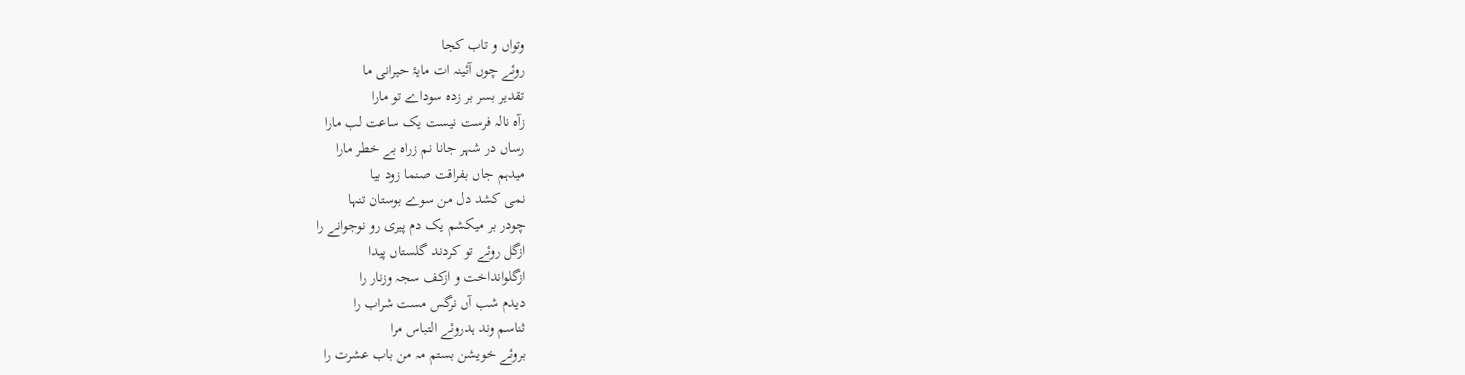وتواں و تاب کجا
روئے چوں آئینہ ات مایۂ حیرانی ما
تقدیر بسر بر زدہ سوداے تو مارا
زآہ نالہ فرست نیست یک ساعت لب مارا
رساں در شہر جانا نم زراہ بے خطر مارا
میدہم جاں بفراقت صنما زود بیا
نمی کشد دل من سوے بوستان تنہا
چودر بر میکشم یک دم پیری رو نوجوانے را
ازگل روئے تو کردند گلستاں پیدا
ازگلوانداخت و ازکف سجہ وزنار را
دیدم شب آں نرگس مست شراب را
ثناسم وند ہدروئے التباس مرا
بروئے خویشن بستم مہ من باب عشرت را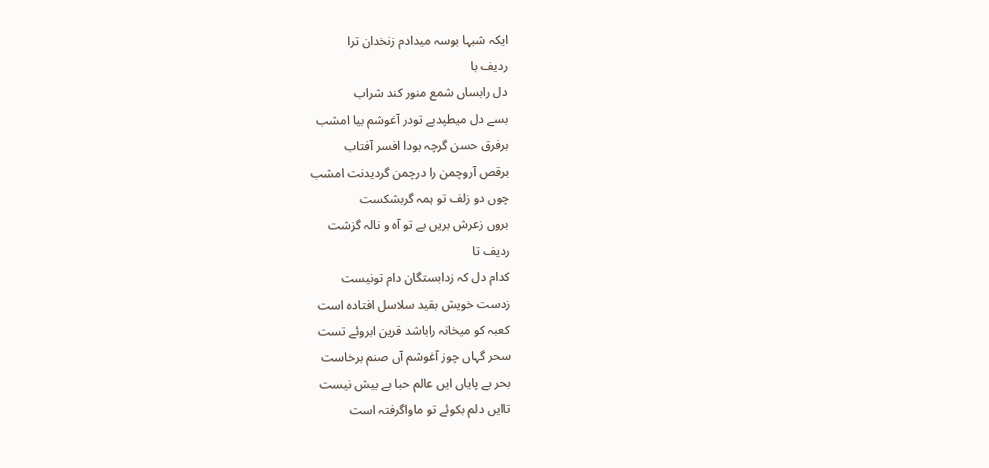ایکہ شبہا بوسہ میدادم زنخدان ترا
ردیف با
دل رابساں شمع منور کند شراب
بسے دل میطپدبے تودر آغوشم بیا امشب
برفرق حسن گرچہ بودا افسر آفتاب
برقص آروچمن را درچمن گردیدنت امشب
چوں دو زلف تو ہمہ گربشکست
بروں زعرش بریں بے تو آہ و نالہ گزشت
ردیف تا
کدام دل کہ زدابستگان دام تونیست
زدست خویش بقید سلاسل افتادہ است
کعبہ کو میخانہ راباشد قرین ابروئے تست
سحر گہاں چوز آغوشم آں صنم برخاست
بحر بے پایاں ایں عالم حبا بے بیش نیست
تاایں دلم بکوئے تو ماواگرفتہ است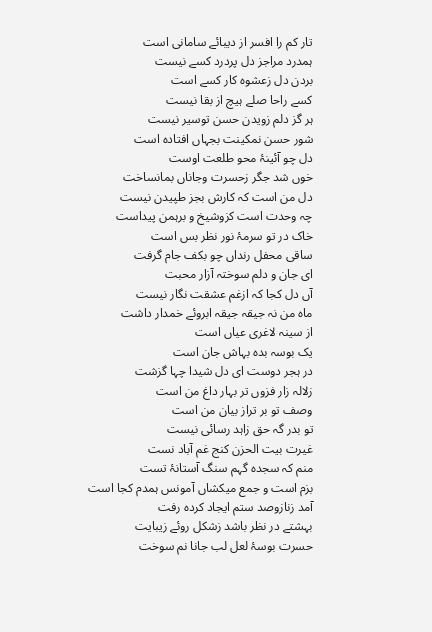تار کم را افسر از دیبائے سامانی است
ہمدرد مراجز دل پردرد کسے نیست
بردن دل زعشوہ کار کسے است
کسے راحا صلے ہیچ از بقا نیست
ہر گز دلم زویدن حسن توسیر نیست
شور حسن نمکینت بجہاں افتادہ است
دل چو آئینۂ محو طلعت اوست
خوں شد جگر زحسرت وجاناں بمانساخت
دل من است کہ کارش بجز طپیدن نیست
چہ وحدت است کزوشیخ و برہمن پیداست
خاک در تو سرمۂ نور نظر بس است
ساقی محفل رنداں چو بکف جام گرفت
ای جان و دلم سوختہ آزار محبت
آں دل کجا کہ ازغم عشقت نگار نیست
ماہ من نہ جیقہ جیقہ ابروئے خمدار داشت
از سینہ لاغری عیاں است
یک بوسہ بدہ بہاش جان است
در ہجر دوست ای دل شیدا چہا گزشت
زلالہ زار فزوں تر بہار داغ من است
وصف تو بر تراز بیان من است
تو بدر گہ حق زاہد رسائی نیست
غیرت بیت الحزن کنج غم آباد نست
منم کہ سجدہ گہم سنگ آستانۂ تست
بزم است و جمع میکشاں آمونس ہمدم کجا است
آمد زنازوصد ستم ایجاد کردہ رفت
بہشتے در نظر باشد زشکل روئے زیبایت
حسرت بوسۂ لعل لب جانا نم سوخت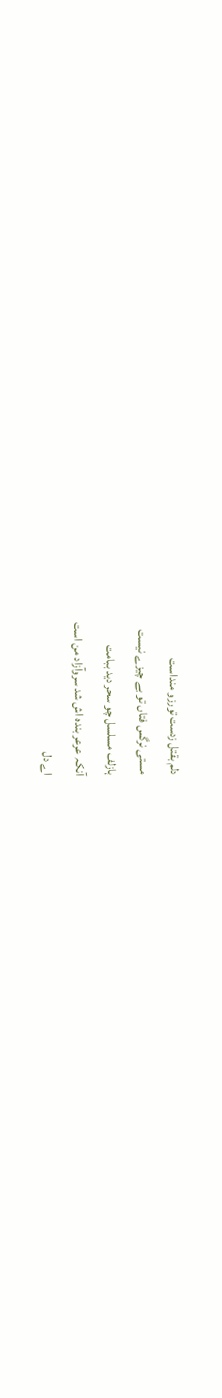دلم بقتل زدست تورزو منداست
مستی نرگس فتاں تو بے چیزے نیست
ہازلف مسلسل چو سحر دید ببامت
آنکہ عرعر بندہ اش شد سروآزاد من است
اے دل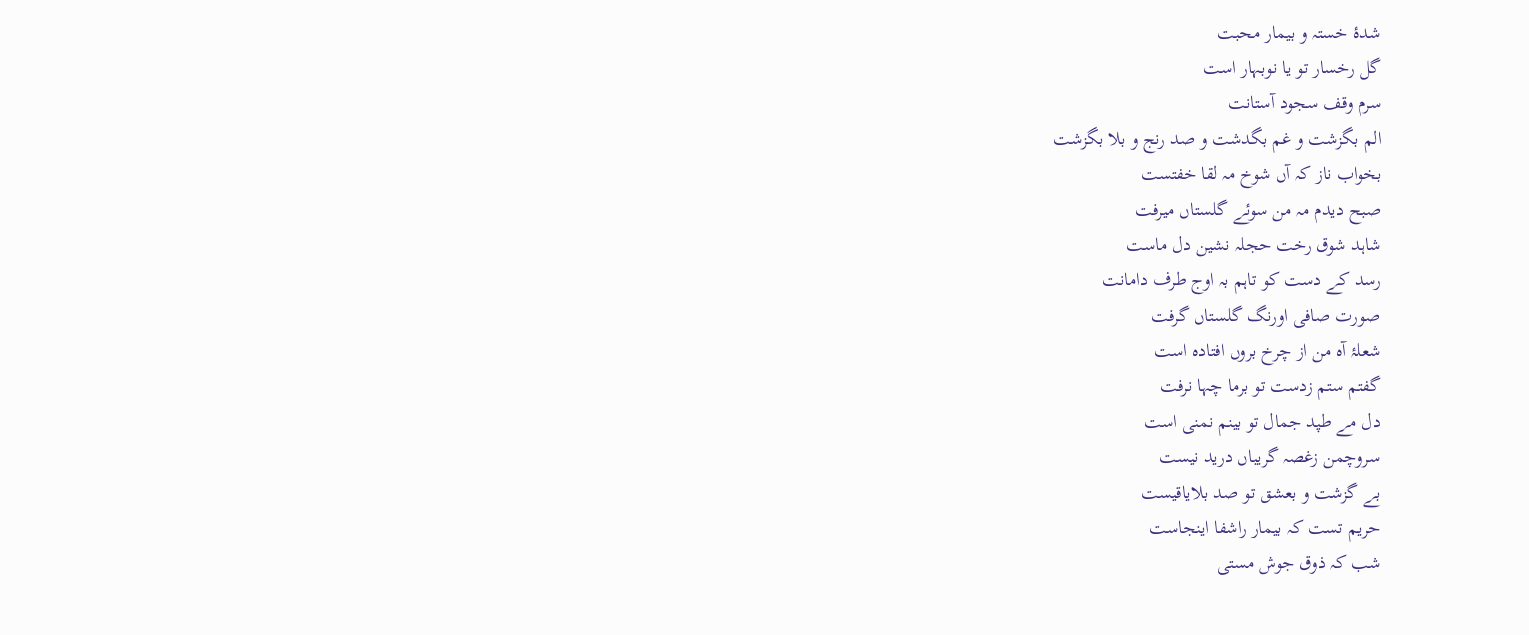شدۂ خستہ و بیمار محبت
گل رخسار تو یا نوبہار است
سرم وقف سجود آستانت
الم بگزشت و غم بگدشت و صد رنج و بلا بگزشت
بخواب ناز کہ آں شوخ مہ لقا خفتست
صبح دیدم مہ من سوئے گلستاں میرفت
شاہد شوق رخت حجلہ نشین دل ماست
رسد کے دست کو تاہم بہ اوج طرف دامانت
صورت صافی اورنگ گلستاں گرفت
شعلۂ آہ من از چرخ بروں افتادہ است
گفتم ستم زدست تو برما چہا نرفت
دل مے طپد جمال تو بینم نمنی است
سروچمن زغصہ گریباں درید نیست
بے گزشت و بعشق تو صد بلایاقیست
حریم تست کہ بیمار راشفا اینجاست
شب کہ ذوق جوش مستی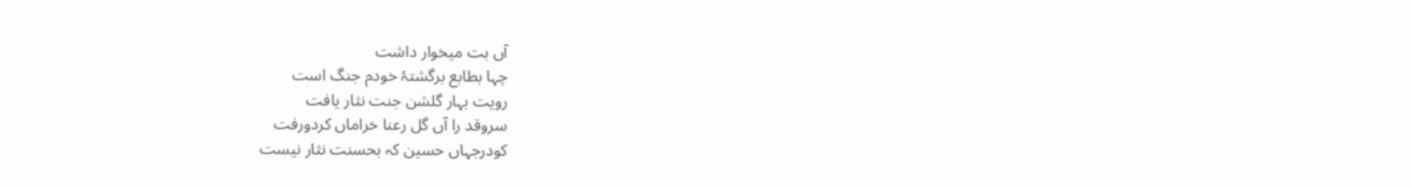آں بت میخوار داشت
چہا بطابع برگشتۂ خودم جنگ است
رویت بہار گلشن جنت نثار یافت
سروقد را آں گل رعنا خراماں کردورفت
کودرجہاں حسین کہ بحسنت نثار نیست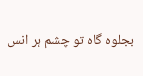بجلوہ گاہ تو چشم ہر انس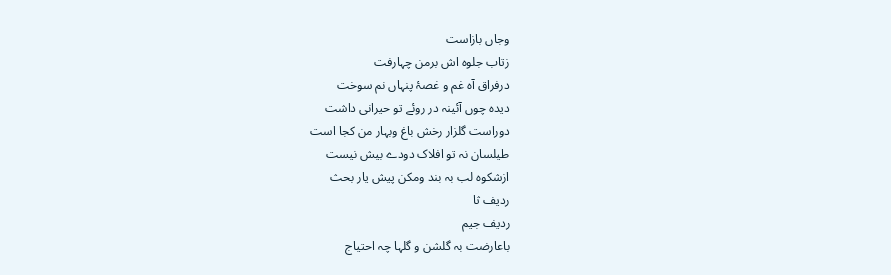وجاں بازاست
زتاب جلوہ اش برمن چہارفت
درفراق آہ غم و غصۂ پنہاں نم سوخت
دیدہ چوں آئینہ در روئے تو حیرانی داشت
دوراست گلزار رخش باغ وبہار من کجا است
طیلسان نہ تو افلاک دودے بیش نیست
ازشکوہ لب بہ بند ومکن پیش یار بحث
ردیف ثا
ردیف جیم
باعارضت بہ گلشن و گلہا چہ احتیاج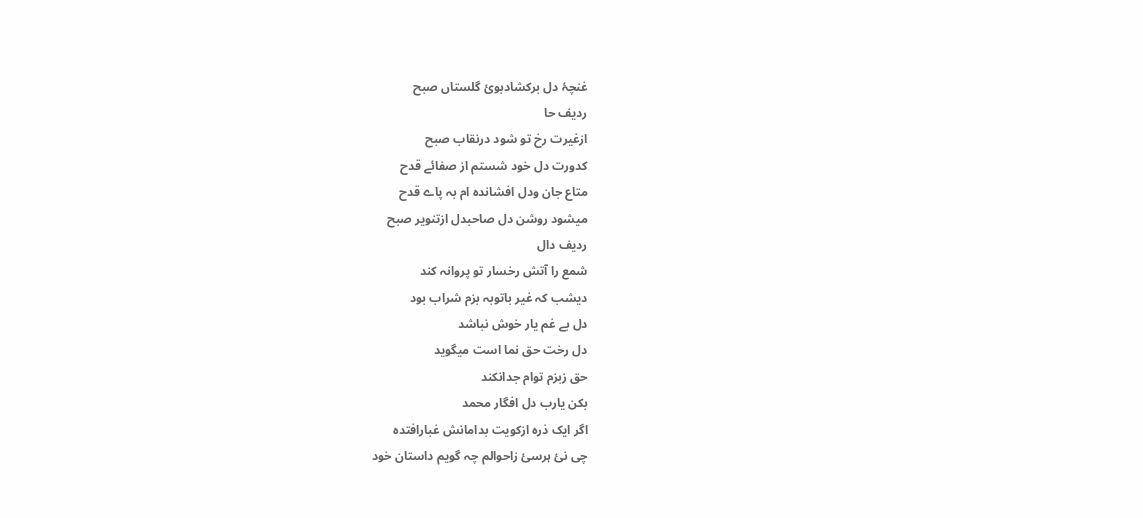غنچۂ دل برکشادبویٔ گلستاں صبح
ردیف حا
ازغیرت رخ تو شود درنقاب صبح
کدورت دل خود شستم از صفائے قدح
متاع جان ودل افشاندہ ام بہ پاے قدح
میشود روشن دل صاحبدل ازتنویر صبح
ردیف دال
شمع را آتش رخسار تو پروانہ کند
دیشب کہ غیر باتوبہ بزم شراب بود
دل بے غم یار خوش نباشد
دل رخت حق نما است میگوید
حق زبزم توام جدانکند
بکن یارب دل افگار محمد
اگر ایک ذرہ ازکویت بدامانش غبارافتدہ
چی نئ ہرسئ زاحوالم چہ گویم داستان خود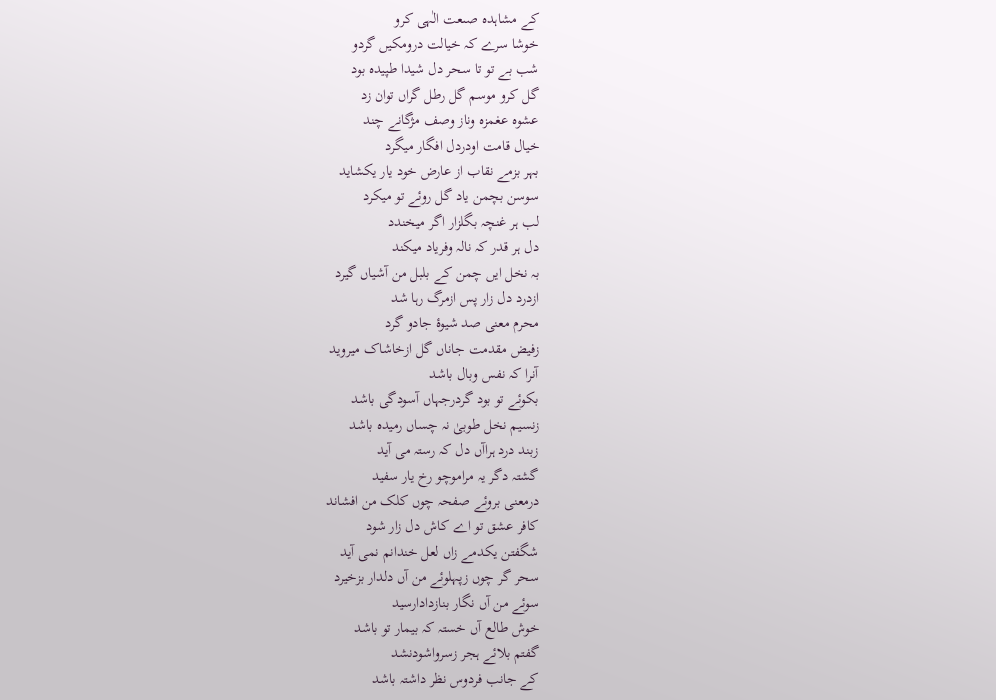کے مشاہدہ صںعت الٰہی کرو
خوشا سرے کہ خیالت درومکیں گردو
شب بے تو تا سحر دل شیدا طپیدہ بود
گل کرو موسم گل رطل گراں توان زد
عشوہ عغمزہ وناز وصف مژگانے چند
خیال قامت اودردل افگار میگرد
بہر بزمے نقاب از عارض خود یار یکشاید
سوسن بچمن یاد گل روئے تو میکرد
لب ہر غنچہ بگلزار اگر میخندد
دل ہر قدر کہ نالہ وفریاد میکند
بہ نخل ایں چمن کے بلبل من آشیاں گیرد
ازدرد دل زار پس ازمرگ رہا شد
محرم معنی صد شیوۂ جادو گرد
زفیض مقدمت جاناں گل ازخاشاک میروید
آنرا کہ نفس وبال باشد
بکوئے تو بود گردرجہاں آسودگی باشد
زنسیم نخل طوبیٰ نہ چساں رمیدہ باشد
زبند درد ہراآں دل کہ رستہ می آید
گشتہ دگر یہ مراموچو رخ یار سفید
درمعنی بروئے صفحہ چوں کلک من افشاند
کافر عشق تو اے کاش دل زار شود
شگفتن یکدمے زاں لعل خندانم نمی آید
سحر گر چوں زپہلوئے من آں دلدار بزخیرد
سوئے من آں نگار بنازدادارسید
خوش طالع آں خستہ کہ بیمار تو باشد
گفتم بلائے ہجر زسرواشودنشد
کے جانب فردوس نظر داشتہ باشد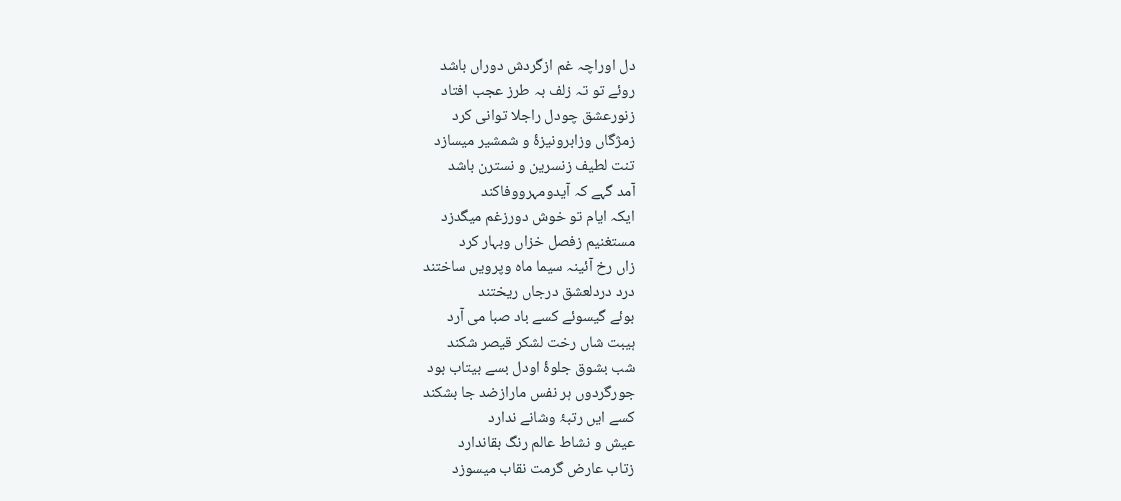دل اوراچہ غم ازگردش دوراں باشد
روئے تو تہ زلف بہ طرز عجب افتاد
زنورعشق چودل راجلا توانی کرد
زمژگاں وزابرونیزۂ و شمشیر میسازد
تنت لطیف زنسرین و نسترن باشد
آمد گہے کہ آیدومہرووفاکند
ایکہ ایام تو خوش دورزغم میگدزد
مستغنیم زفصل خزاں وبہار کرد
زاں رخ آئینہ سیما ماہ وپرویں ساختند
درد دردلعشق درجاں ریختند
بوئے گیسوئے کسے باد صبا می آرد
ہیبت شاں رخت لشکر قیصر شکند
شب بشوق جلوۂ اودل بسے بیتاب بود
جورگردوں ہر نفس مارازضد جا بشکند
کسے ایں رتبۂ وشانے ندارد
عیش و نشاط عالم رنگ بقاندارد
زتاب عارض گرمت نقاب میسوزد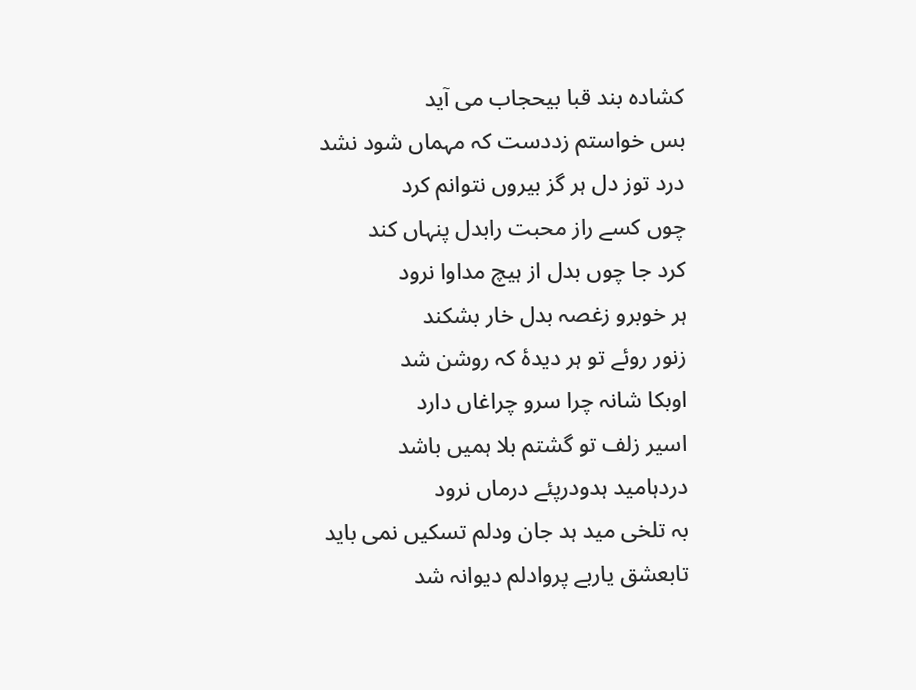کشادہ بند قبا بیحجاب می آید
بس خواستم زددست کہ مہماں شود نشد
درد توز دل ہر گز بیروں نتوانم کرد
چوں کسے راز محبت رابدل پنہاں کند
کرد جا چوں بدل از ہیچ مداوا نرود
ہر خوبرو زغصہ بدل خار بشکند
زنور روئے تو ہر دیدۂ کہ روشن شد
اوبکا شانہ چرا سرو چراغاں دارد
اسیر زلف تو گشتم بلا ہمیں باشد
دردہامید ہدودرپئے درماں نرود
بہ تلخی مید ہد جان ودلم تسکیں نمی باید
تابعشق یاربے پروادلم دیوانہ شد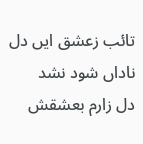تائب زعشق ایں دل ناداں شود نشد
دل زارم بعشقش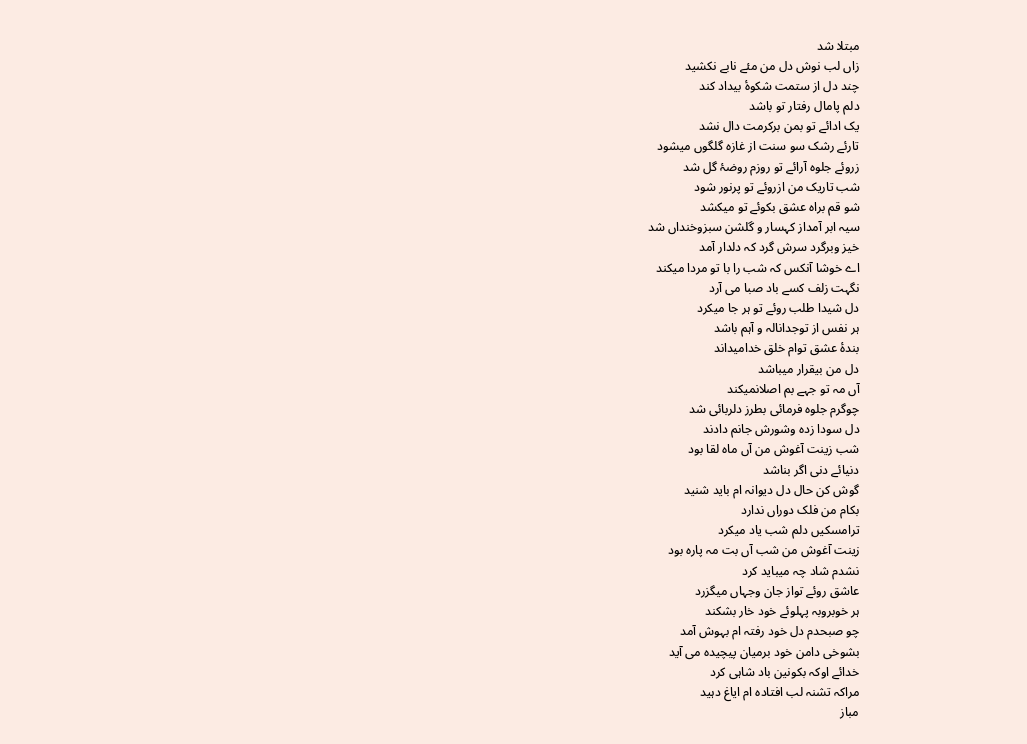مبتلا شد
زاں لب نوش دل من مئے نابے نکشید
چند دل از ستمت شکوۂ بیداد کند
دلم پامال رفتار تو باشد
یک ادائے تو بمن برکرمت دال نشد
تارئے رشک سو سنت از غازہ گلگوں میشود
زروئے جلوہ آرائے تو روزم روضۂ گل شد
شب تاریک من ازروئے تو پرنور شود
شو قم براہ عشق بکوئے تو میکشد
سیہ ابر آمداز کہسار و گلشن سبزوخنداں شد
خیز وبرگرد سرش گرد کہ دلدار آمد
اے خوشا آنکس کہ شب را با تو مردا میکند
نگہت زلف کسے باد صبا می آرد
دل شیدا طلب روئے تو ہر جا میکرد
ہر نفس از توجدانالہ و آہم باشد
بندۂ عشق توام خلق خدامیداند
دل من بیقرار میباشد
آں مہ تو جہے بم اصلانمیکند
چوگرم جلوہ فرمائی بطرز دلربائی شد
دل سودا زدہ وشورش جانم دادند
شب زینت آغوش من آں ماہ لقا بود
دنیائے دنی اگر بناشد
گوش کن حال دل دیوانہ ام باید شنید
بکام من فلک دوراں ندارد
ترامسکیں دلم شب یاد میکرد
زینت آغوش من شب آں بت مہ پارہ بود
نشدم شاد چہ میباید کرد
عاشق روئے تواز جان وجہاں میگزرد
ہر خوبروبہ پہلوئے خود خار بشکند
چو صبحدم دل خود رفتہ ام بہوش آمد
بشوخی دامن خود برمیان پیچیدہ می آید
خدائے اوکہ بکونین باد شاہی کرد
مراکہ تشنہ لب افتادہ ام ایاغ دہید
مباز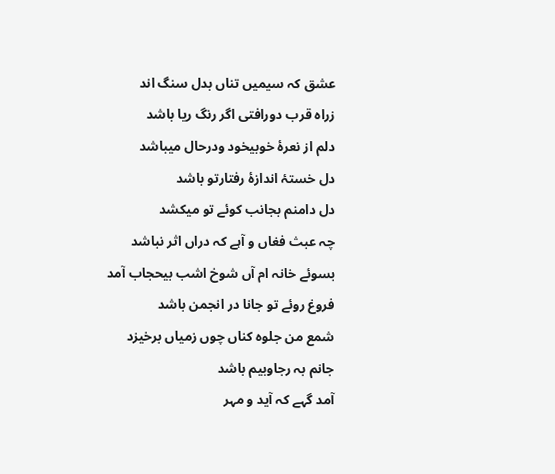عشق کہ سیمیں تناں بدل سنگ اند
زراہ قرب دورافتی اگر رنگ ریا باشد
دلم از نعرۂ خوبیخود ودرحال میباشد
دل خستۂ اندازۂ رفتارتو باشد
دل دامنم بجانب کوئے تو میکشد
چہ عبث فغاں و آہے کہ دراں اثر نباشد
بسوئے خانہ ام آں شوخ اشب بیحجاب آمد
فروغ روئے تو جانا در انجمن باشد
شمع من جلوہ کناں چوں زمیاں برخیزد
جانم بہ رجاوبیم باشد
آمد گہے کہ آید و مہر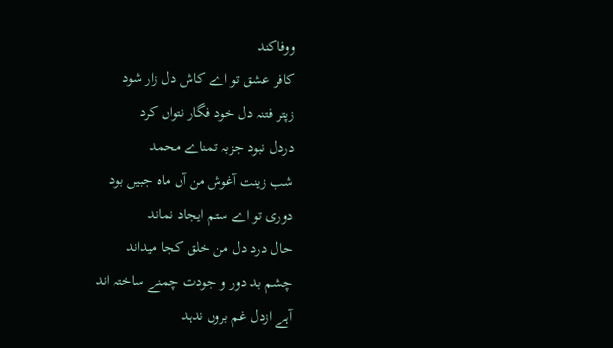ووفاکند
کافر عشق تو اے کاش دل زار شود
زپتر فتنہ دل خود فگار نتواں کرد
دردل نبود جزبہ تمناے محمد
شب زینت آغوش من آں ماہ جبیں بود
دوری تو اے ستم ایجاد نماند
حال درد دل من خلق کجا میداند
چشم بد دور و جودت چمنے ساختہ اند
آہے ازدل غم بروں ندہد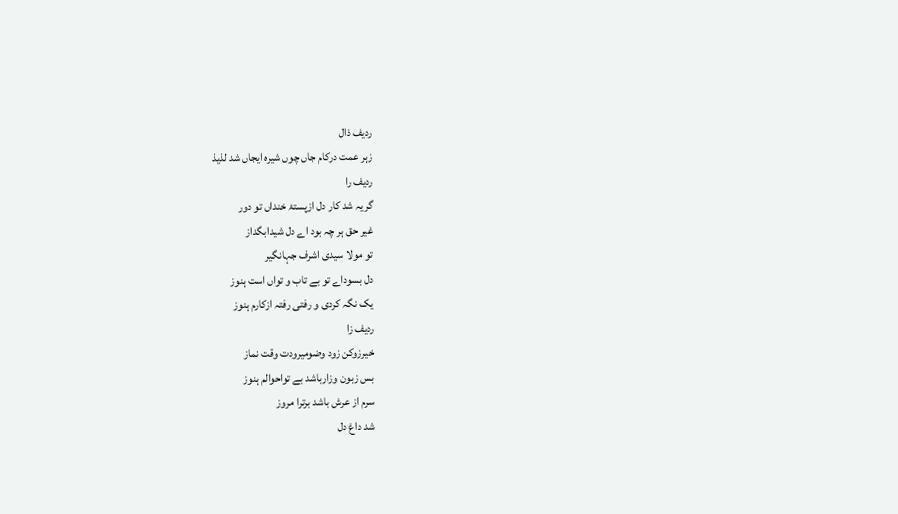ردیف ذال
زہر عمت درکام جاں چوں شیرہ ایجاں شد لذیذ
ردیف را
گریہ شد کار دل ازپستۂ خنداں تو دور
غیر حق ہر چہ بود اے دل شیدابگداز
تو مولا سیدی اشرف جہانگیر
دل بسوداے تو بے تاب و تواں است ہنوز
یک نگہ کردی و رفتی رفتہ ازکارم ہنوز
ردیف زا
خیرزوکن زود وضومیرودت وقت نماز
بس زبون وزارباشد بے تواحوالم ہنوز
سرم از عرش باشد برترا مروز
شد داغ دل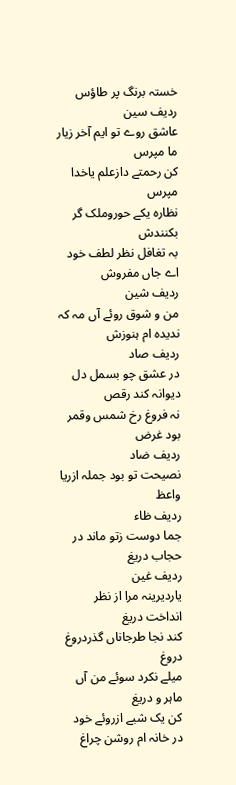خستہ برنگ پر طاؤس
ردیف سین
عاشق روے تو ایم آخر زیار ما مپرس
کن رحمتے دازعلم یاخدا مپرس
نظارہ یکے حوروملک گر بکنندش
بہ تغافل نظر لطف خود اے جاں مفروش
ردیف شین
من و شوق روئے آں مہ کہ ندیدہ ام ہنوزش
ردیف صاد
در عشق چو بسمل دل دیوانہ کند رقص
نہ فروغ رخ شمس وقمر بود غرض
ردیف ضاد
نصیحت تو بود جملہ ازریا واعظ
ردیف ظاء
جما دوست زتو ماند در حجاب دریغ
ردیف غین
یاردیرینہ مرا از نظر انداخت دریغ
کند نجا طرجاناں گذردروغ دروغ
میلے نکرد سوئے من آں ماہر و دریغ
کن یک شبے ازروئے خود در خانہ ام روشن چراغ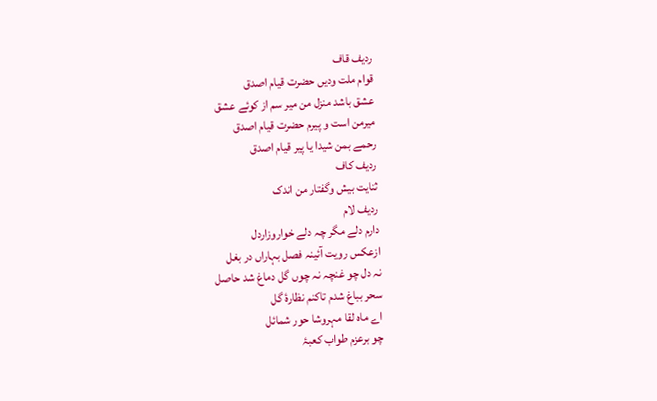ردیف قاف
قوام ملت ودیں حضرت قیام اصدق
عشق باشد منزل من میر سم از کوئے عشق
میرمن است و پیرم حضرت قیام اصدق
رحمے بمن شیدا یا پیر قیام اصدق
ردیف کاف
ثنایت بیش وگفتار من اندک
ردیف لام
دارم دلے مگر چہ دلے خواروزاردل
ازعکس رویت آئینہ فصل بہاراں در بغل
نہ دل چو غنچہ نہ چوں گل دماغ شد حاصل
سحر بباغ شدم تاکنم نظارۂ گل
اے ماہ لقا مہروشا حور شمائل
چو برعزم طواب کعبۂ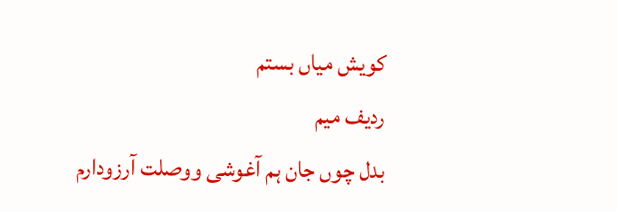کویش میاں بستم
ردیف میم
بدل چوں جان ہم آغوشی ووصلت آرزودارم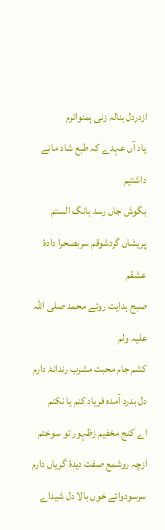ازدردل بنالہ زنی ہمنواترم
یاد آں عہدے کہ طبع شاد مانے داشتیم
بگوش جاں رسد بانگ الستم
پریشاں گردشوقم سربصحرا دادۂ عشقم
صبح ہدایت روئے محمد صلی اللہ علیہ ولم
کشم جام محبت مشرب رندانۂ دارم
دل بدرد آمدہ فریاد کنم یا نکنم
اے کنج مخفیم زظہور تو سوختم
ازچہ روشمع صفت دیدۂ گریاں دارم
سرسودوائے خوں بالا دل شیداے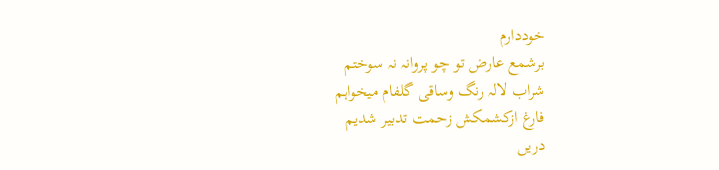خوددارم
برشمع عارض تو چو پروانہ نہ سوختم
شراب لالہ رنگ وساقی گلفام میخواہم
فارغ ازکشمکش زحمت تدبیر شدیم
دریں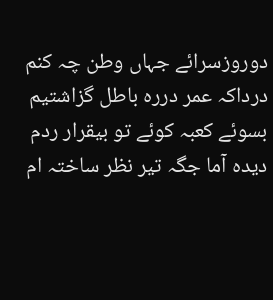دوروزسرائے جہاں وطن چہ کنم
درداکہ عمر دررہ باطل گزاشتیم
بسوئے کعبہ کوئے تو بیقرار ردم
دیدہ آما جگہ تیر نظر ساختہ ام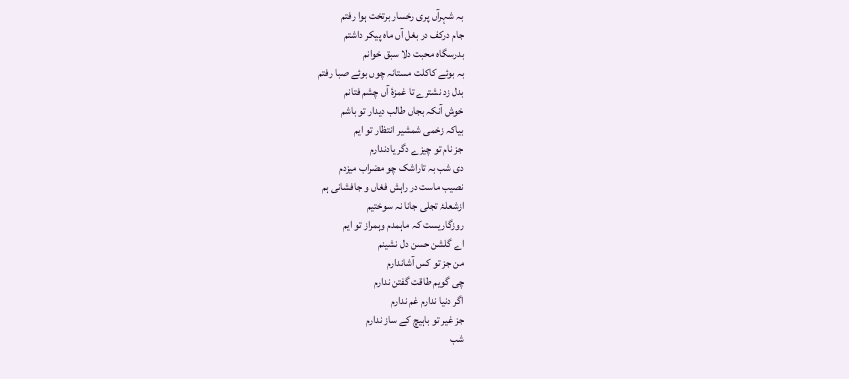بہ شہرآں پری رخسار برتخت ہوا رفتم
جام درکف در بغل آں ماہ پیکر داشتم
بدرسگاہ محبت دلا سبق خوانم
بہ بوئے کاکلت مستانہ چوں بوئے صبا رفتم
بدل زد نشترے تا غمزۂ آں چشم فتانم
خوش آنکہ بجاں طالب دیدار تو باشم
بیاکہ زخمی شمشیر انتظار تو ایم
جز نام تو چیزے دگر یادندارم
دی شب بہ تاراشک چو مضراب میزدم
نصیب ماست در راہش فغاں و جافشانی ہم
ازشعلۂ تجلی جانا نہ سوختیم
روزگاریست کہ ماہمدم وہمراز تو ایم
اے گلشن حسن دل نشینم
من جز تو کس آشاندارم
چی گویم طاقت گفتن ندارم
اگر دنیا ندارم غم ندارم
جز غیر تو باہیچ کے ساز ندارم
شب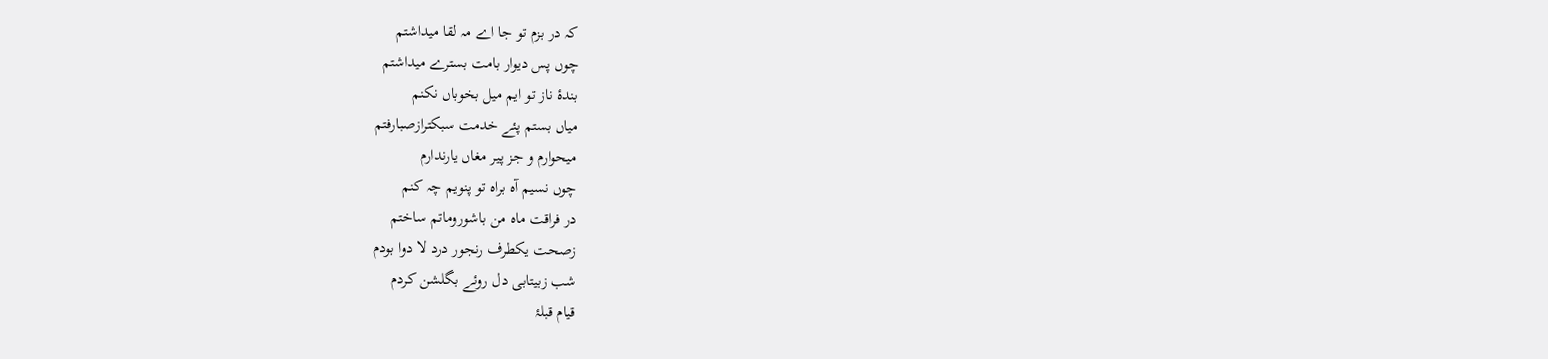کہ در بزم تو جا اے مہ لقا میداشتم
چوں پس دیوار بامت بسترے میداشتم
بندۂ ناز تو ایم میل بخوباں نکنم
میاں بستم پئے خدمت سبکترازصبارفتم
میحوارم و جز پیر مغاں یارندارم
چوں نسیم آہ براہ تو پنویم چہ کنم
در فراقت ماہ من باشوروماتم ساختم
زصحت یکطرف رنجور درد لا دوا بودم
شب زبیتابی دل روئے بگلشن کردم
قیام قبلۂ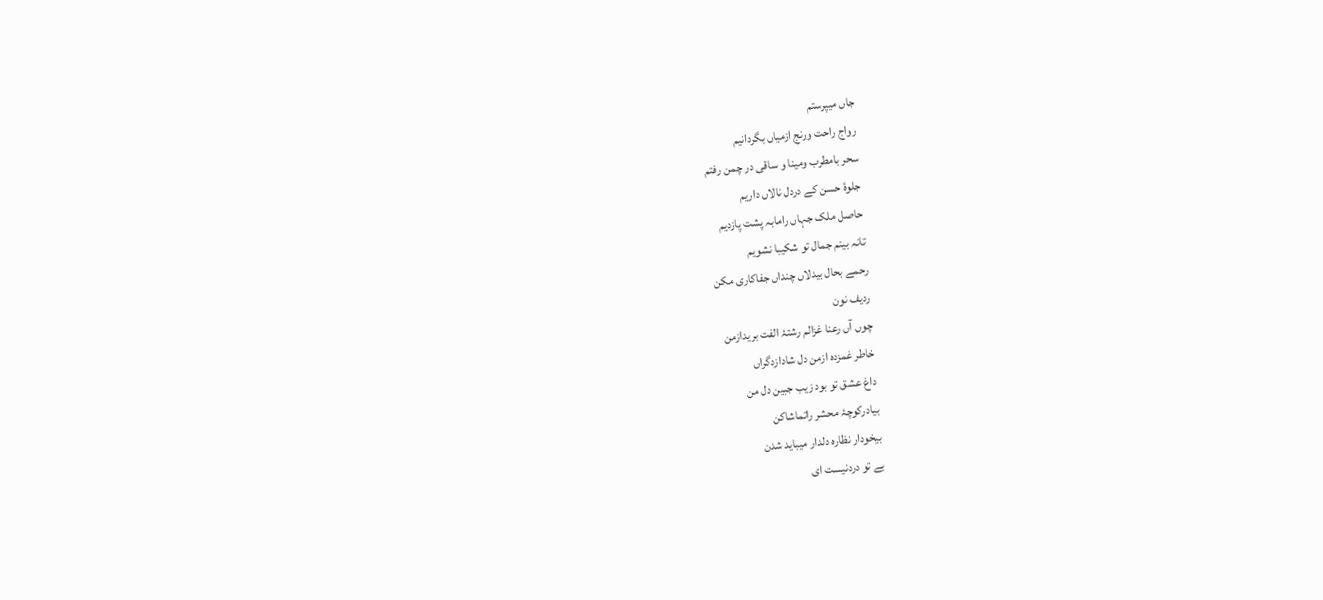جاں میپرستم
رواج راحت ورنج ازمیاں بگردانیم
سحر بامطرب ومینا و ساقی در چمن رفتم
جلوۂ حسن کے دردل نالاں داریم
حاصل ملک جہاں رامابہ پشت پازدیم
تانہ بینم جمال تو شکیبا نشویم
رحمے بحال بیدلاں چنداں جفاکاری مکن
ردیف نون
چوں آں رعنا غزالم رشتۂ الفت بریدازمن
خاطر غمزدہ ازمن دل شادازدگراں
داغ عشق تو بود زیب جبین دل من
بیادرکوچۂ محشر راتماشاکن
بیخودار نظارہ دلدار میباید شدن
بے تو دردنیست ای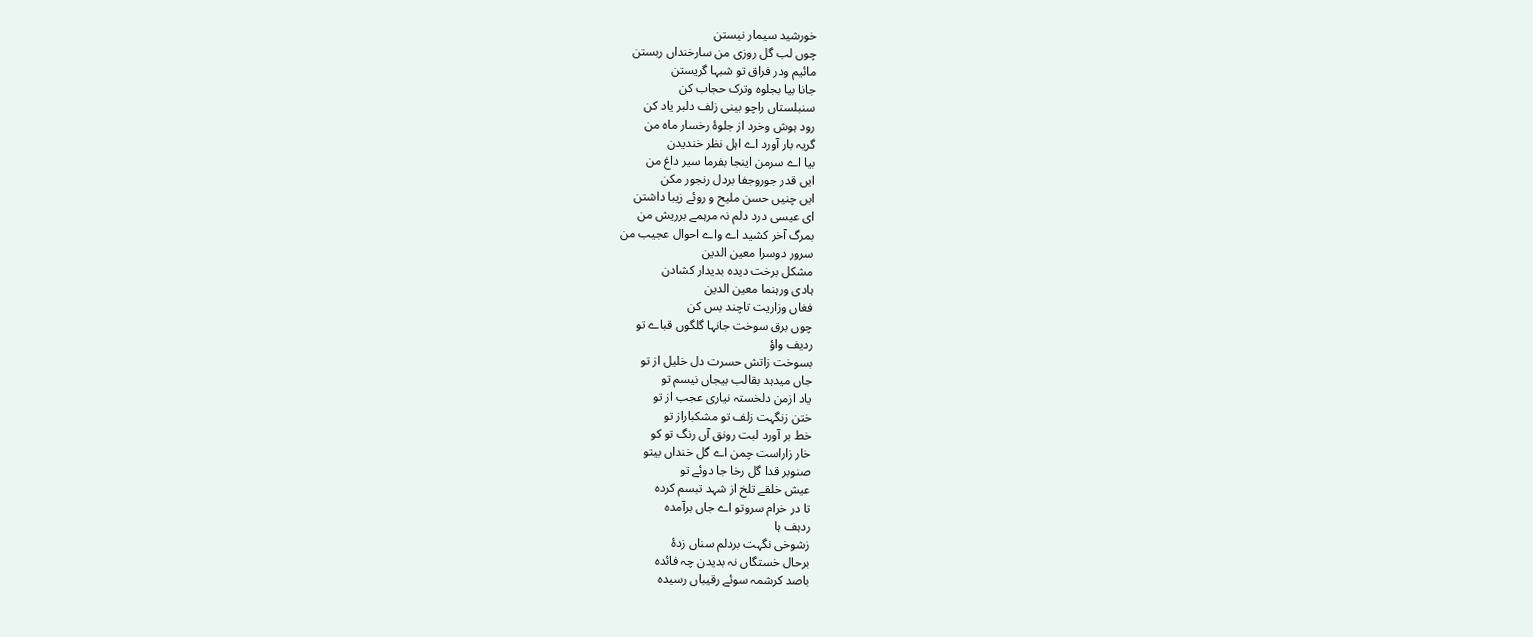خورشید سیمار نیستن
چوں لب گل روزی من سارخنداں ربستن
مائیم ودر فراق تو شبہا گریستن
جانا بیا بجلوہ وترک حجاب کن
سنبلستاں راچو بینی زلف دلبر یاد کن
رود ہوش وخرد از جلوۂ رخسار ماہ من
گریہ بار آورد اے اہل نظر خندیدن
بیا اے سرمن اینجا بفرما سیر داغ من
ایں قدر جوروجفا بردل رنجور مکن
ایں چنیں حسن ملیح و روئے زیبا داشتن
ای عیسی درد دلم نہ مرہمے برریش من
بمرگ آخر کشید اے واے احوال عجیب من
سرور دوسرا معین الدین
مشکل برخت دیدہ بدیدار کشادن
ہادی ورہنما معین الدین
فغاں وزاریت تاچند بس کن
چوں برق سوخت جانہا گلگوں قباے تو
ردیف واؤ
بسوخت زاتش حسرت دل خلیل از تو
جاں میدہد بقالب بیجاں نیسم تو
یاد ازمن دلخستہ نیاری عجب از تو
ختن زنگہت زلف تو مشکباراز تو
خط بر آورد لبت رونق آں رنگ تو کو
خار زاراست چمن اے گل خنداں بیتو
صنوبر قدا گل رخا جا دوئے تو
عیش خلقے تلخ از شہد تبسم کردہ
تا در خرام سروتو اے جاں برآمدہ
ردہف ہا
زشوخی نگہت بردلم سناں زدۂ
برحال خستگاں نہ بدیدن چہ فائدہ
باصد کرشمہ سوئے رقیباں رسیدہ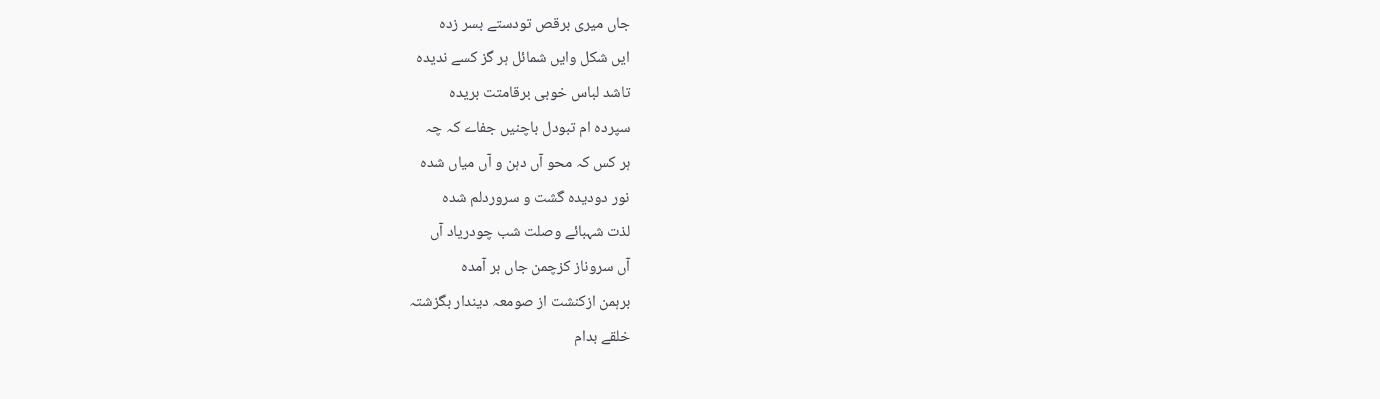جاں میری برقص تودستے بسر زدہ
ایں شکل وایں شمائل ہر گز کسے ندیدہ
تاشد لباس خوبی برقامتت بریدہ
سپردہ ام تبودل باچنیں جفاے کہ چہ
ہر کس کہ محو آں دہن و آں میاں شدہ
نور دودیدہ گشت و سروردلم شدہ
لذت شہبائے وصلت شب چودریاد آں
آں سروناز کزچمن جاں بر آمدہ
برہمن ازکنشت از صومعہ دیندار بگزشتہ
خلقے بدام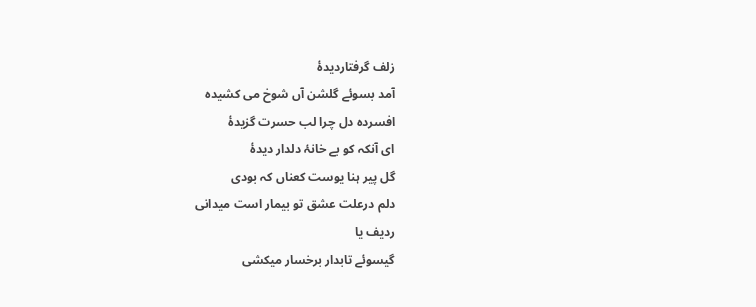زلف گرفتاردیدۂ
آمد بسوئے گلشن آں شوخ می کشیدہ
افسردہ دل چرا لب حسرت گزیدۂ
ای آنکہ کو بے خانۂ دلدار دیدۂ
گل پیر ہنا یوست کعناں کہ بودی
دلم درعلت عشق تو بیمار است میدانی
ردیف یا
گیسوئے تابدار برخسار میکشی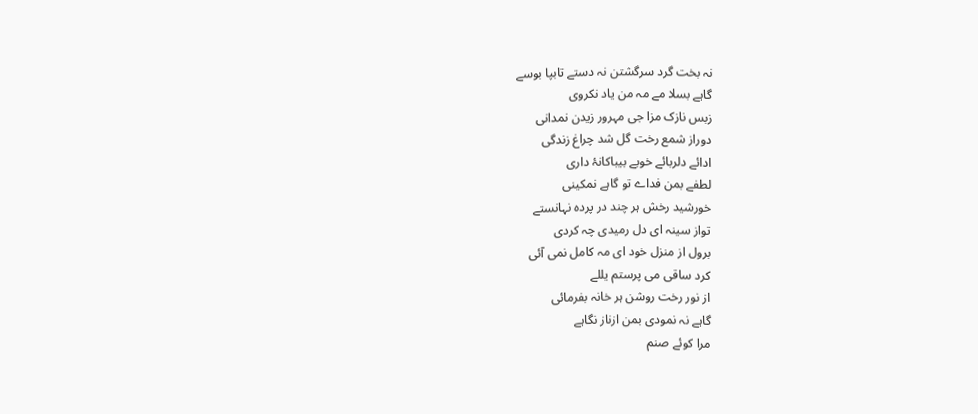نہ بخت گرد سرگشتن نہ دستے تابپا بوسے
گاہے بسلا مے مہ من یاد نکروی
زبس نازک مزا جی مہرور زیدن نمدانی
دوراز شمع رخت گل شد چراغ زندگی
ادائے دلربائے خوبے بیباکانۂ داری
لطفے بمن فداے تو گاہے نمکینی
خورشید رخش ہر چند در پردہ نہانستے
تواز سینہ ای دل رمیدی چہ کردی
برول از منزل خود ای مہ کامل نمی آئی
کرد ساقی می پرستم یللے
از نور رخت روشن ہر خانہ بفرمائی
گاہے نہ نمودی بمن ازناز نگاہے
مرا کوئے صنم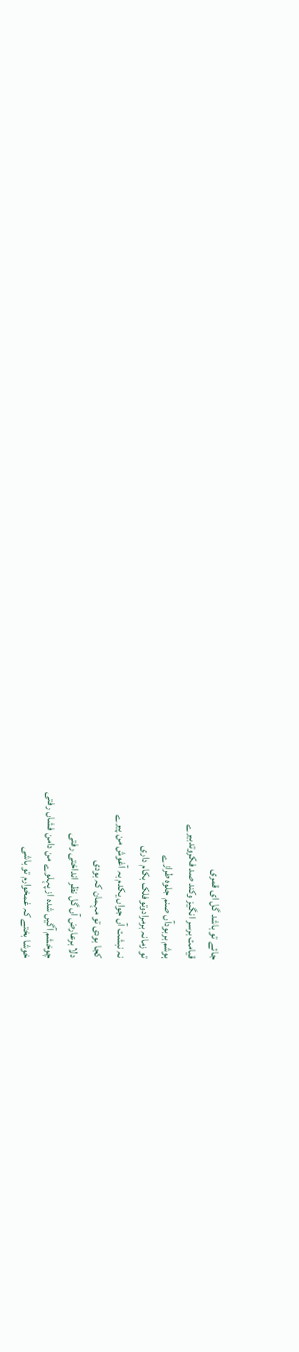جائے تو باشد گل ای قمری
قیامت برسر انگیز وکند صد فکروتدبیرے
ہوشم بربودآں صنم جلوہ طرازے
تو زمانہ برمرادوتوفلک بکام داری
نہ نبشت آں جواں یکدم بہ آغوش من پیرے
کجا بودی تو مہمان کہ بودی
دلا برعارض آں گل نظر انداختی رفتی
چوخشم آگیں شدہ از پہلوے من دامن فشاں رفتی
خوشا بختے کہ غمخوارم تو باشی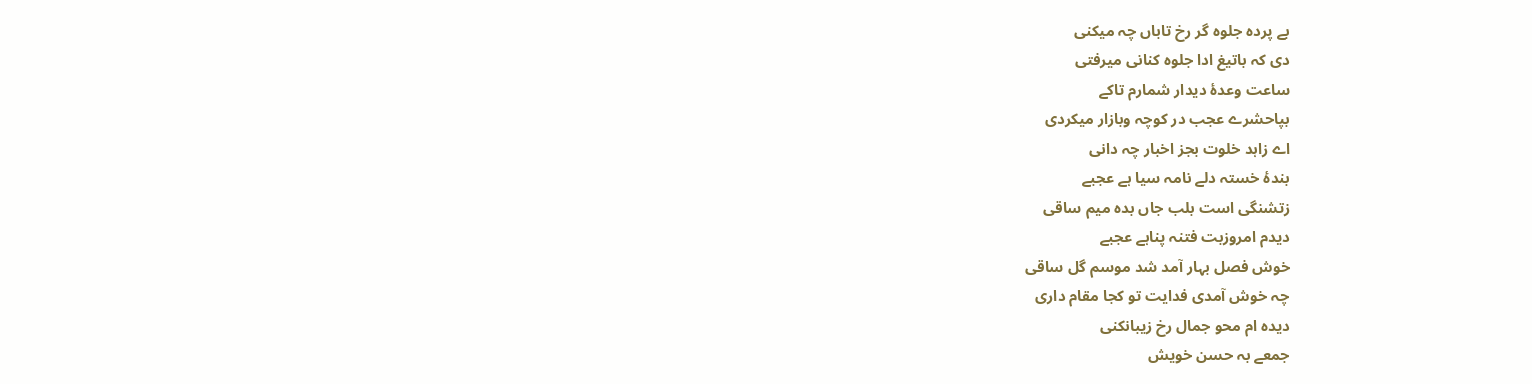بے پردہ جلوہ گر رخ تاباں چہ میکنی
دی کہ باتیغ ادا جلوہ کنانی میرفتی
ساعت وعدۂ دیدار شمارم تاکے
بپاحشرے عجب در کوچہ وبازار میکردی
اے زاہد خلوت بجز اخبار چہ دانی
بندۂ خستہ دلے نامہ سیا ہے عجبے
زتشنگی است بلب جاں بدہ میم ساقی
دیدم امروزبت فتنہ پناہے عجبے
خوش فصل بہار آمد شد موسم گل ساقی
چہ خوش آمدی فدایت تو کجا مقام داری
دیدہ ام محو جمال رخ زیبانکنی
جمعے بہ حسن خویش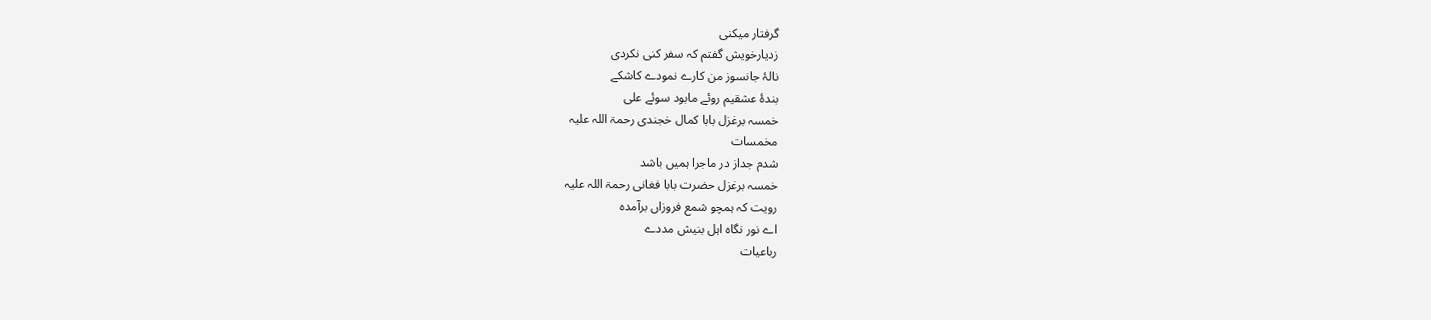گرفتار میکنی
زدیارخویش گفتم کہ سفر کنی نکردی
نالۂ جانسوز من کارے نمودے کاشکے
بندۂ عشقیم روئے مابود سوئے علی
خمسہ برغزل بابا کمال خجندی رحمۃ اللہ علیہ
مخمسات
شدم جداز در ماجرا ہمیں باشد
خمسہ برغزل حضرت بابا فغانی رحمۃ اللہ علیہ
رویت کہ ہمچو شمع فروزاں برآمدہ
اے نور نگاہ اہل بنیش مددے
رباعیات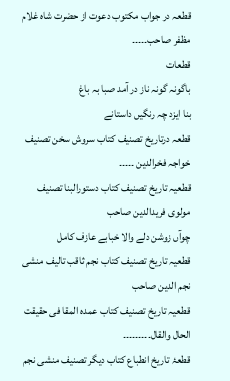قطعہ در جواب مکتوب دعوت از حضرت شاہ غلام مظفر صاحب۔۔۔۔۔
قطعات
باگونہ گونہ ناز در آمد صبا بہ باغ
بنا ایزد چہ رنگیں داستانے
قطعہ درتاریخ تصنیف کتاب سروش سخن تصنیف خواجہ فخرالدین ۔۔۔۔۔
قطعیہ تاریخ تصنیف کتاب دستورالبنا تصنیف مولوی فریدالدین صاحب
چوآں زوشن دلے والا خبابے عازف کامل
قطعیہ تاریخ تصنیف کتاب نجم ثاقب تالیف منشی نجم الدین صاحب
قطعیہ تاریخ تصنیف کتاب عمدہ المقا فی حقیقت الحال والقال۔۔۔۔۔۔۔۔۔
قطعۂ تاریخ انطباع کتاب دیگر تصنیف منشی نجم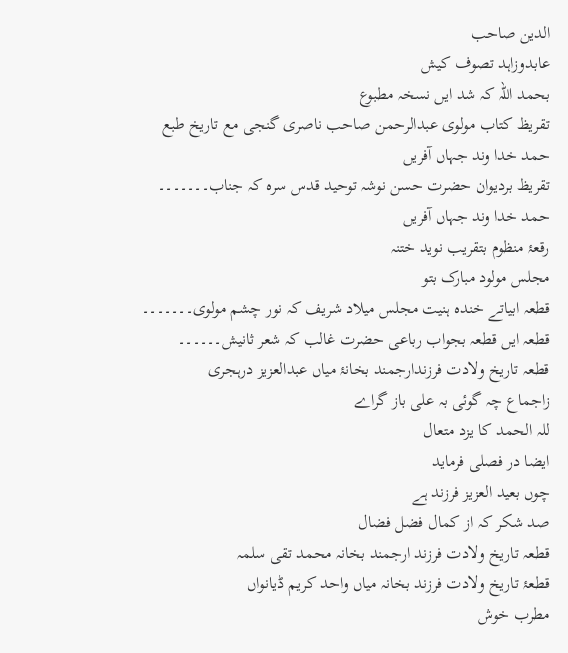الدین صاحب
عابدوزاہد تصوف کیش
بحمد اللہ کہ شد ایں نسخہ مطبوع
تقریظ کتاب مولوی عبدالرحمن صاحب ناصری گنجی مع تاریخ طبع
حمد خدا وند جہاں آفریں
تقریظ بردیوان حضرت حسن نوشہ توحید قدس سرہ کہ جناب۔۔۔۔۔۔۔
حمد خدا وند جہاں آفریں
رقعۂ منظوم بتقریب نوید ختنہ
مجلس مولود مبارک بتو
قطعہ ابیاتے خندہ ہنیت مجلس میلاد شریف کہ نور چشم مولوی۔۔۔۔۔۔۔
قطعہ ایں قطعہ بجواب رباعی حضرت غالب کہ شعر ثانیش۔۔۔۔۔۔
قطعہ تاریخ ولادت فرزندارجمند بخانۂ میاں عبدالعزیز درہجری
زاجماع چہ گوئی بہ علی باز گراے
للہ الحمد کا یزد متعال
ایضا در فصلی فرماید
چوں بعید العزیز فرزند ہے
صد شکر کہ از کمال فضل فضال
قطعہ تاریخ ولادت فرزند ارجمند بخانہ محمد تقی سلمہ
قطعۂ تاریخ ولادت فرزند بخانہ میاں واحد کریم ڈیانواں
مطرب خوش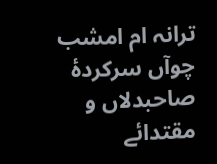ترانہ ام امشب
چوآں سرکردۂ صاحبدلاں و مقتدائے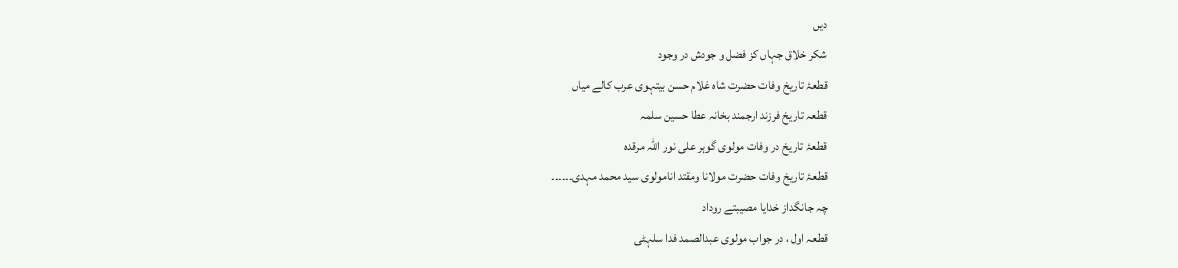دیں
شکر خلاق جہاں کز فضل و جودش در وجود
قطعۂ تاریخ وفات حضرت شاہ غلام حسن بیتہوی عرب کالے میاں
قطعہ تاریخ فرزند ارجمند بخانہ عطا حسین سلمہ
قطعۂ تاریخ در وفات مولوی گوہر علی نور اللہ مرقدہ
قطعۂ تاریخ وفات حضرت مولانا ومقتد انامولوی سید محمد مہدی۔۔۔۔۔۔
چہ جانگداز خدایا مصیبتے روداد
قطعہ اول ، در جواب مولوی عبدالصمد فدا سلہٹی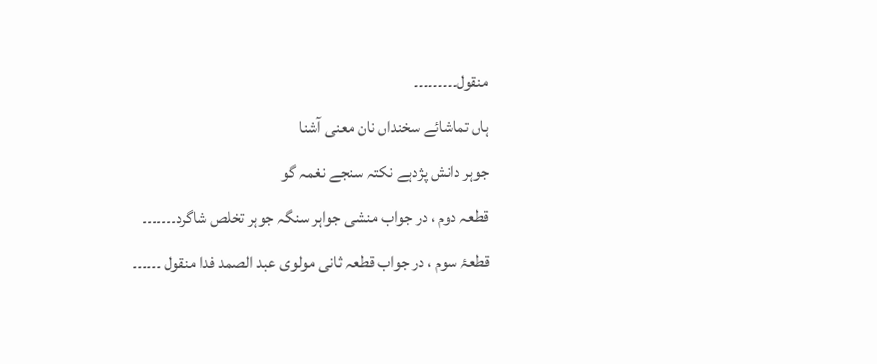منقول۔۔۔۔۔۔۔۔۔
ہاں تماشائے سخنداں نان معنی آشنا
جوہر دانش پژدہے نکتہ سنجے نغمہ گو
قطعہ دوم ، در جواب منشی جواہر سنگہ جوہر تخلص شاگرد۔۔۔۔۔۔۔
قطعۂ سوم ، در جواب قطعہ ثانی مولوی عبد الصمد فدا منقول ۔۔۔۔۔۔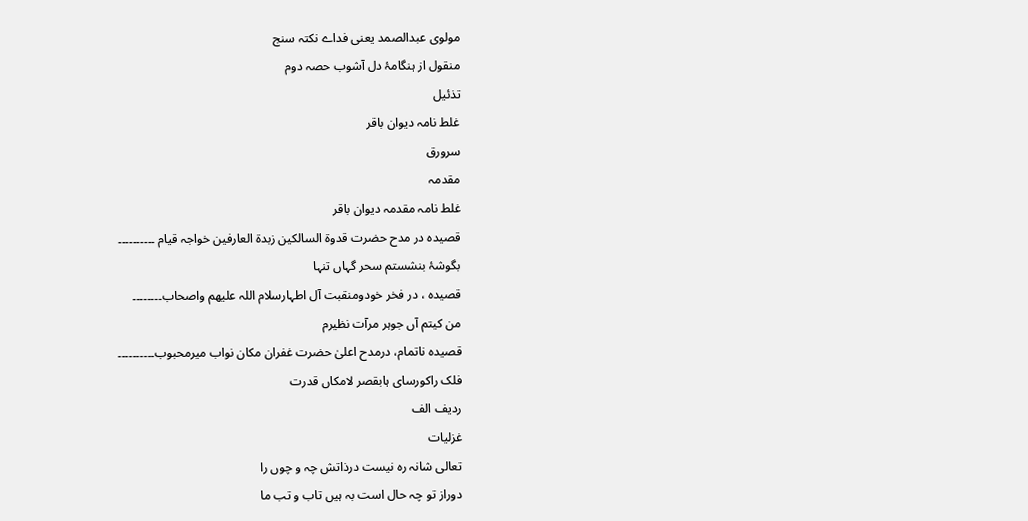مولوی عبدالصمد یعنی فداے نکتہ سنج
منقول از ہنگامۂ دل آشوب حصہ دوم
تذئیل
غلط نامہ دیوان باقر
سرورق
مقدمہ
غلط نامہ مقدمہ دیوان باقر
قصیدہ در مدح حضرت قدوۃ السالکین زبدۃ العارفین خواجہ قیام ۔۔۔۔۔۔۔۔۔۔
بگوشۂ بنشستم سحر گہاں تنہا
قصیدہ ، در فخر خودومنقبت آل اطہارسلام اللہ علیھم واصحاب۔۔۔۔۔۔۔۔
من کیتم آں جوہر مرآت نظیرم
قصیدہ ناتمام، درمدح اعلیٰ حضرت غفران مکان نواب میرمحبوب۔۔۔۔۔۔۔۔۔۔
فلک راکورسای ہابقصر لامکاں قدرت
ردیف الف
غزلیات
تعالی شانہ رہ نیست درذاتش چہ و چوں را
دوراز تو چہ حال است بہ ہیں تاب و تب ما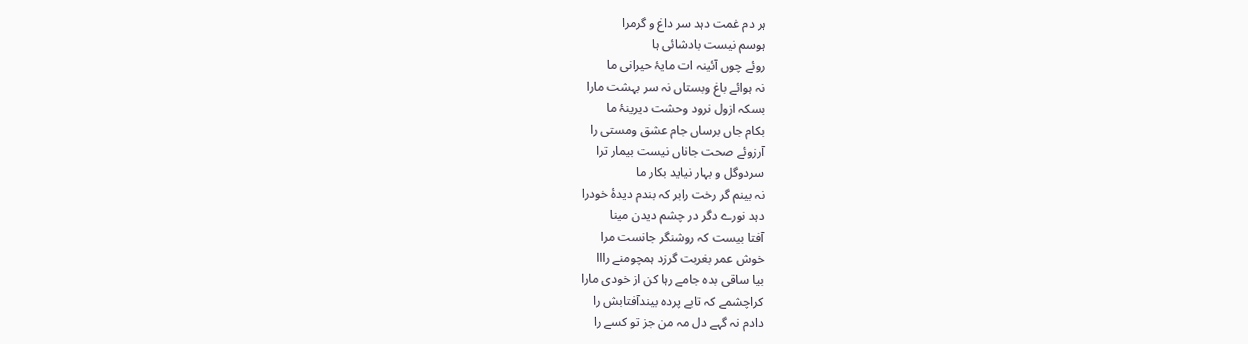ہر دم غمت دہد سر داغ و گرمرا
ہوسم نیست بادشائی ہا
روئے چوں آئینہ ات مایۂ حیرانی ما
نہ ہوائے باغ وبستاں نہ سر بہشت مارا
بسکہ ازول نرود وحشت دیرینۂ ما
بکام جاں برساں جام عشق ومستی را
آرزوئے صحت جاناں نیست بیمار ترا
سردوگل و بہار نیاید بکار ما
نہ بینم گر رخت رابر کہ بندم دیدۂ خودرا
دہد نورے دگر در چشم دیدن مینا
آفتا بیست کہ روشنگر جانست مرا
خوش عمر بغربت گرزد ہمچومنے رااا
بیا ساقی بدہ جامے رہا کن از خودی مارا
کراچشمے کہ تابے پردہ بیندآفتابش را
دادم نہ گہے دل مہ من جز تو کسے را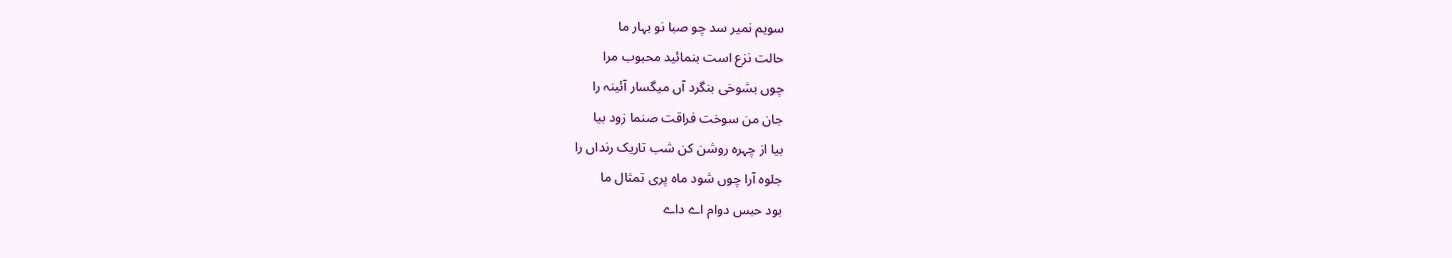سویم نمیر سد چو صبا نو بہار ما
حالت نزع است بنمائید محبوب مرا
چوں بشوخی بنگرد آں میگسار آئینہ را
جان من سوخت فراقت صنما زود بیا
بیا از چہرہ روشن کن شب تاریک رنداں را
جلوہ آرا چوں شود ماہ پری تمثال ما
بود حبس دوام اے داے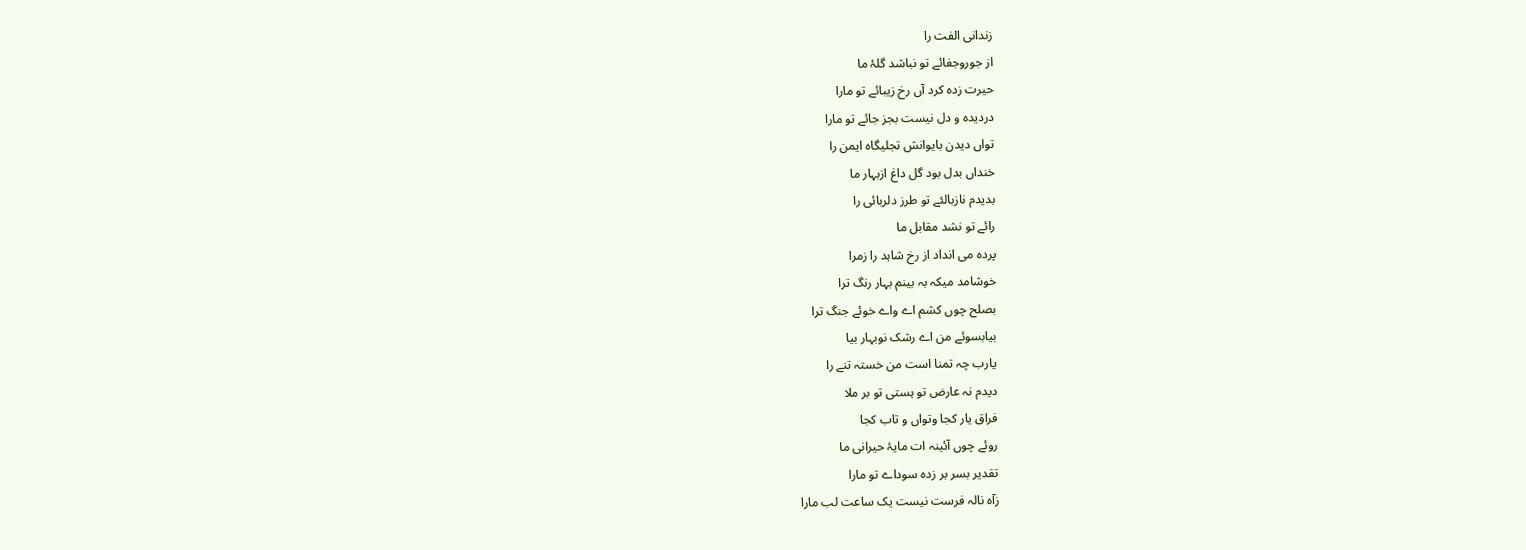زندانی الفت را
از جوروجفائے تو نباشد گلۂ ما
حیرت زدہ کرد آں رخ زیبائے تو مارا
دردیدہ و دل نیست بجز جائے تو مارا
تواں دیدن بایوانش تجلیگاہ ایمن را
خنداں بدل بود گل داغ ازبہار ما
بدیدم نازبالئے تو طرز دلربائی را
رائے تو نشد مقابل ما
پردہ می انداد از رخ شاہد را زمرا
خوشامد میکہ بہ بینم بہار رنگ ترا
بصلح چوں کشم اے واے خوئے جنگ ترا
بیابسوئے من اے رشک نوبہار بیا
یارب چہ تمنا است من خستہ تنے را
دیدم نہ عارض تو ہستی تو بر ملا
فراق یار کجا وتواں و تاب کجا
روئے چوں آئینہ ات مایۂ حیرانی ما
تقدیر بسر بر زدہ سوداے تو مارا
زآہ نالہ فرست نیست یک ساعت لب مارا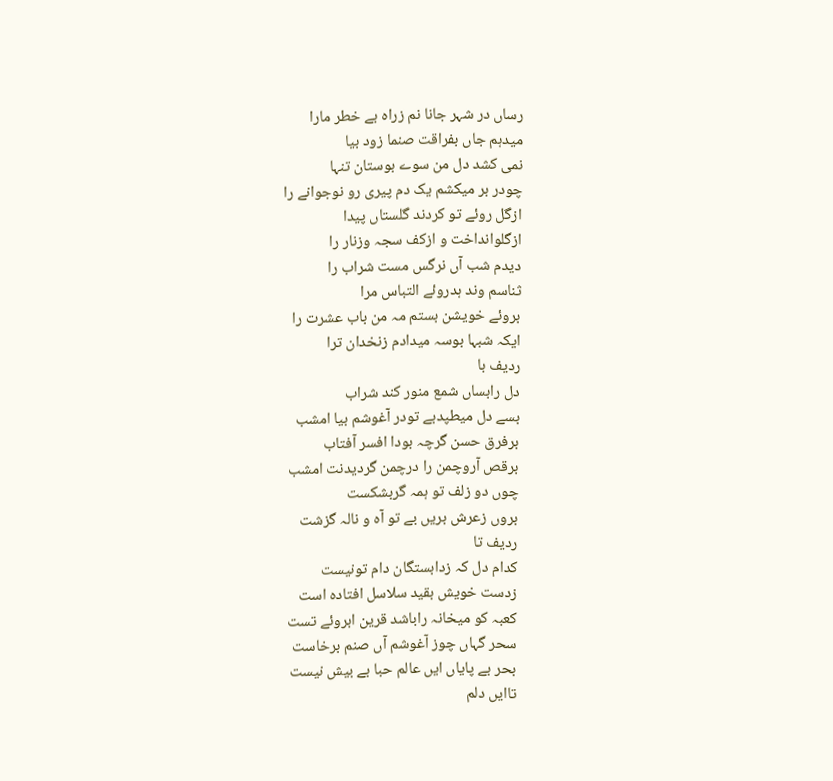رساں در شہر جانا نم زراہ بے خطر مارا
میدہم جاں بفراقت صنما زود بیا
نمی کشد دل من سوے بوستان تنہا
چودر بر میکشم یک دم پیری رو نوجوانے را
ازگل روئے تو کردند گلستاں پیدا
ازگلوانداخت و ازکف سجہ وزنار را
دیدم شب آں نرگس مست شراب را
ثناسم وند ہدروئے التباس مرا
بروئے خویشن بستم مہ من باب عشرت را
ایکہ شبہا بوسہ میدادم زنخدان ترا
ردیف با
دل رابساں شمع منور کند شراب
بسے دل میطپدبے تودر آغوشم بیا امشب
برفرق حسن گرچہ بودا افسر آفتاب
برقص آروچمن را درچمن گردیدنت امشب
چوں دو زلف تو ہمہ گربشکست
بروں زعرش بریں بے تو آہ و نالہ گزشت
ردیف تا
کدام دل کہ زدابستگان دام تونیست
زدست خویش بقید سلاسل افتادہ است
کعبہ کو میخانہ راباشد قرین ابروئے تست
سحر گہاں چوز آغوشم آں صنم برخاست
بحر بے پایاں ایں عالم حبا بے بیش نیست
تاایں دلم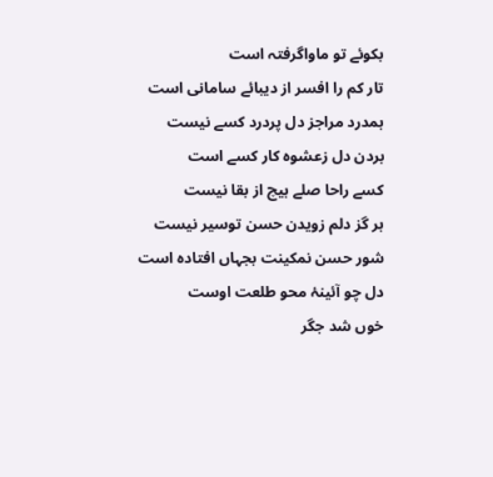بکوئے تو ماواگرفتہ است
تار کم را افسر از دیبائے سامانی است
ہمدرد مراجز دل پردرد کسے نیست
بردن دل زعشوہ کار کسے است
کسے راحا صلے ہیچ از بقا نیست
ہر گز دلم زویدن حسن توسیر نیست
شور حسن نمکینت بجہاں افتادہ است
دل چو آئینۂ محو طلعت اوست
خوں شد جگر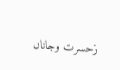زحسرت وجاناں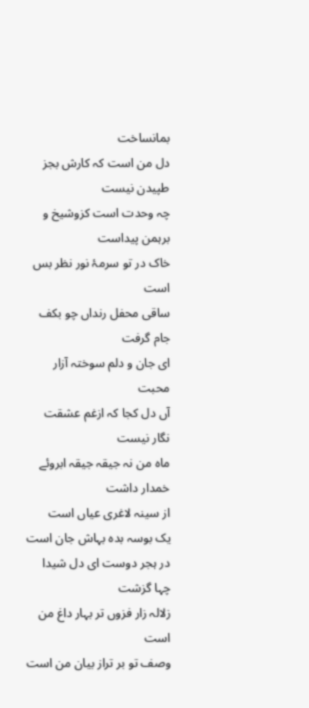بمانساخت
دل من است کہ کارش بجز طپیدن نیست
چہ وحدت است کزوشیخ و برہمن پیداست
خاک در تو سرمۂ نور نظر بس است
ساقی محفل رنداں چو بکف جام گرفت
ای جان و دلم سوختہ آزار محبت
آں دل کجا کہ ازغم عشقت نگار نیست
ماہ من نہ جیقہ جیقہ ابروئے خمدار داشت
از سینہ لاغری عیاں است
یک بوسہ بدہ بہاش جان است
در ہجر دوست ای دل شیدا چہا گزشت
زلالہ زار فزوں تر بہار داغ من است
وصف تو بر تراز بیان من است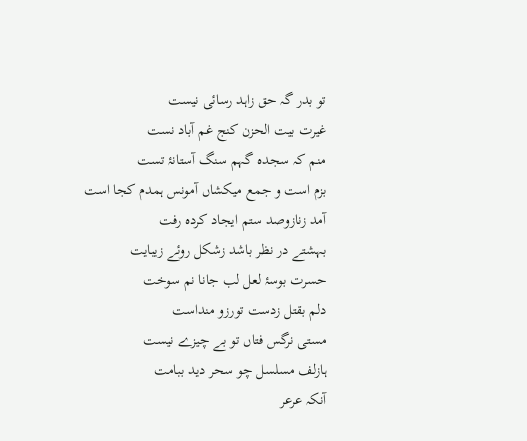تو بدر گہ حق زاہد رسائی نیست
غیرت بیت الحزن کنج غم آباد نست
منم کہ سجدہ گہم سنگ آستانۂ تست
بزم است و جمع میکشاں آمونس ہمدم کجا است
آمد زنازوصد ستم ایجاد کردہ رفت
بہشتے در نظر باشد زشکل روئے زیبایت
حسرت بوسۂ لعل لب جانا نم سوخت
دلم بقتل زدست تورزو منداست
مستی نرگس فتاں تو بے چیزے نیست
ہازلف مسلسل چو سحر دید ببامت
آنکہ عرعر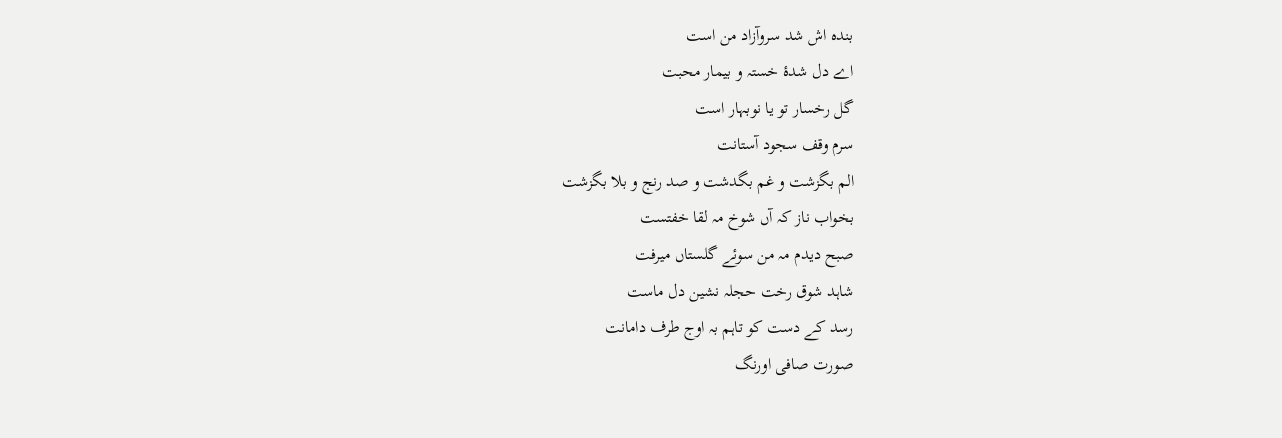بندہ اش شد سروآزاد من است
اے دل شدۂ خستہ و بیمار محبت
گل رخسار تو یا نوبہار است
سرم وقف سجود آستانت
الم بگزشت و غم بگدشت و صد رنج و بلا بگزشت
بخواب ناز کہ آں شوخ مہ لقا خفتست
صبح دیدم مہ من سوئے گلستاں میرفت
شاہد شوق رخت حجلہ نشین دل ماست
رسد کے دست کو تاہم بہ اوج طرف دامانت
صورت صافی اورنگ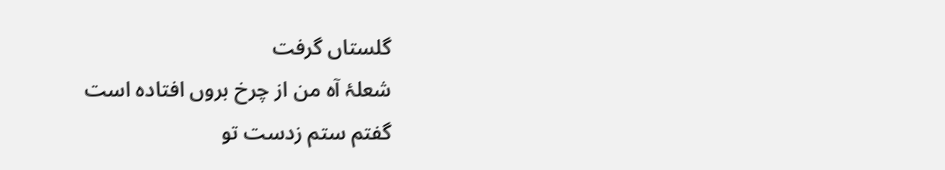گلستاں گرفت
شعلۂ آہ من از چرخ بروں افتادہ است
گفتم ستم زدست تو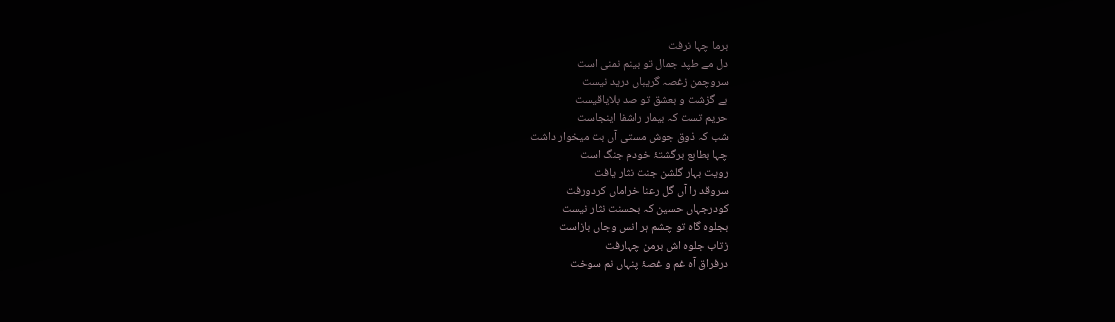برما چہا نرفت
دل مے طپد جمال تو بینم نمنی است
سروچمن زغصہ گریباں درید نیست
بے گزشت و بعشق تو صد بلایاقیست
حریم تست کہ بیمار راشفا اینجاست
شب کہ ذوق جوش مستی آں بت میخوار داشت
چہا بطابع برگشتۂ خودم جنگ است
رویت بہار گلشن جنت نثار یافت
سروقد را آں گل رعنا خراماں کردورفت
کودرجہاں حسین کہ بحسنت نثار نیست
بجلوہ گاہ تو چشم ہر انس وجاں بازاست
زتاب جلوہ اش برمن چہارفت
درفراق آہ غم و غصۂ پنہاں نم سوخت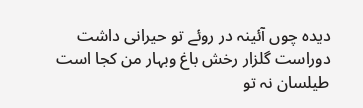دیدہ چوں آئینہ در روئے تو حیرانی داشت
دوراست گلزار رخش باغ وبہار من کجا است
طیلسان نہ تو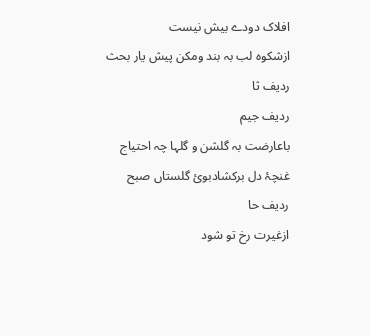افلاک دودے بیش نیست
ازشکوہ لب بہ بند ومکن پیش یار بحث
ردیف ثا
ردیف جیم
باعارضت بہ گلشن و گلہا چہ احتیاج
غنچۂ دل برکشادبویٔ گلستاں صبح
ردیف حا
ازغیرت رخ تو شود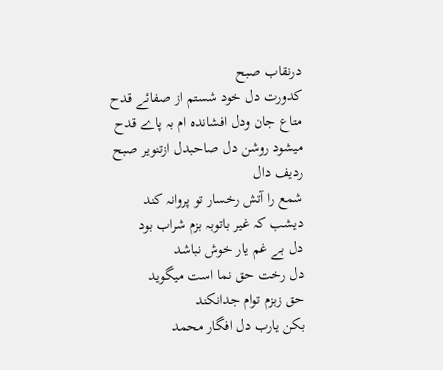درنقاب صبح
کدورت دل خود شستم از صفائے قدح
متاع جان ودل افشاندہ ام بہ پاے قدح
میشود روشن دل صاحبدل ازتنویر صبح
ردیف دال
شمع را آتش رخسار تو پروانہ کند
دیشب کہ غیر باتوبہ بزم شراب بود
دل بے غم یار خوش نباشد
دل رخت حق نما است میگوید
حق زبزم توام جدانکند
بکن یارب دل افگار محمد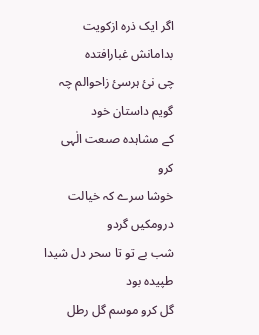اگر ایک ذرہ ازکویت بدامانش غبارافتدہ
چی نئ ہرسئ زاحوالم چہ گویم داستان خود
کے مشاہدہ صںعت الٰہی کرو
خوشا سرے کہ خیالت درومکیں گردو
شب بے تو تا سحر دل شیدا طپیدہ بود
گل کرو موسم گل رطل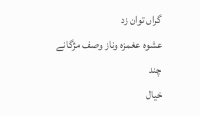گراں توان زد
عشوہ عغمزہ وناز وصف مژگانے چند
خیال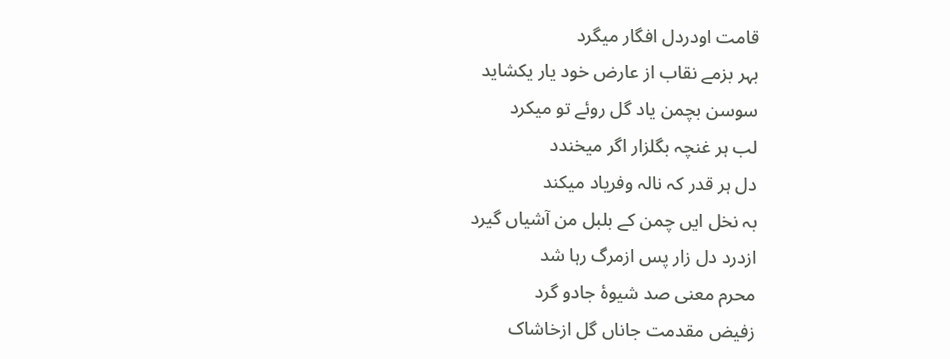قامت اودردل افگار میگرد
بہر بزمے نقاب از عارض خود یار یکشاید
سوسن بچمن یاد گل روئے تو میکرد
لب ہر غنچہ بگلزار اگر میخندد
دل ہر قدر کہ نالہ وفریاد میکند
بہ نخل ایں چمن کے بلبل من آشیاں گیرد
ازدرد دل زار پس ازمرگ رہا شد
محرم معنی صد شیوۂ جادو گرد
زفیض مقدمت جاناں گل ازخاشاک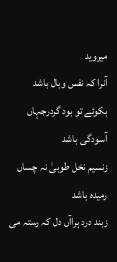میروید
آنرا کہ نفس وبال باشد
بکوئے تو بود گردرجہاں آسودگی باشد
زنسیم نخل طوبیٰ نہ چساں رمیدہ باشد
زبند درد ہراآں دل کہ رستہ می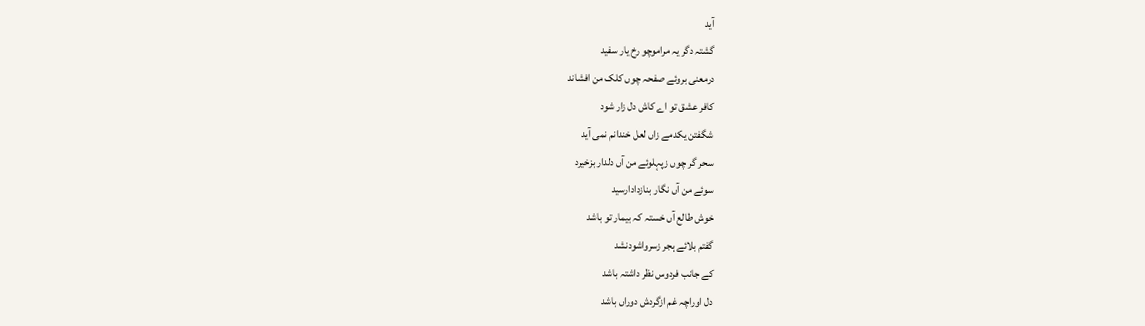آید
گشتہ دگر یہ مراموچو رخ یار سفید
درمعنی بروئے صفحہ چوں کلک من افشاند
کافر عشق تو اے کاش دل زار شود
شگفتن یکدمے زاں لعل خندانم نمی آید
سحر گر چوں زپہلوئے من آں دلدار بزخیرد
سوئے من آں نگار بنازدادارسید
خوش طالع آں خستہ کہ بیمار تو باشد
گفتم بلائے ہجر زسرواشودنشد
کے جانب فردوس نظر داشتہ باشد
دل اوراچہ غم ازگردش دوراں باشد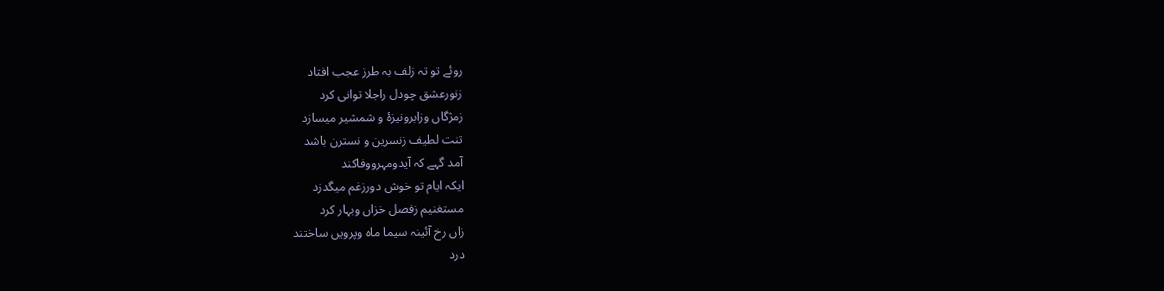روئے تو تہ زلف بہ طرز عجب افتاد
زنورعشق چودل راجلا توانی کرد
زمژگاں وزابرونیزۂ و شمشیر میسازد
تنت لطیف زنسرین و نسترن باشد
آمد گہے کہ آیدومہرووفاکند
ایکہ ایام تو خوش دورزغم میگدزد
مستغنیم زفصل خزاں وبہار کرد
زاں رخ آئینہ سیما ماہ وپرویں ساختند
درد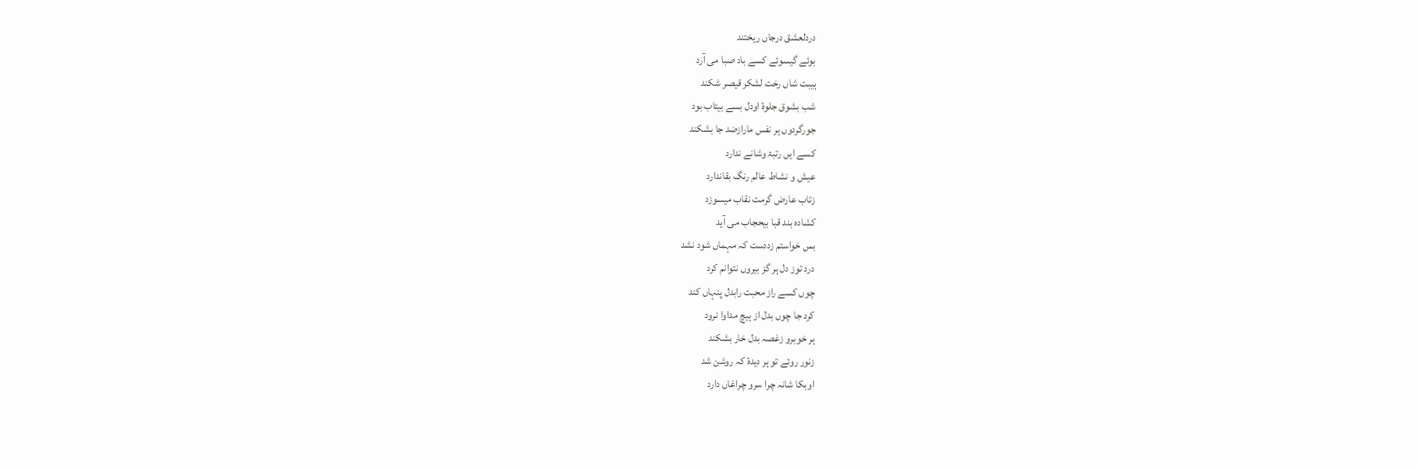دردلعشق درجاں ریختند
بوئے گیسوئے کسے باد صبا می آرد
ہیبت شاں رخت لشکر قیصر شکند
شب بشوق جلوۂ اودل بسے بیتاب بود
جورگردوں ہر نفس مارازضد جا بشکند
کسے ایں رتبۂ وشانے ندارد
عیش و نشاط عالم رنگ بقاندارد
زتاب عارض گرمت نقاب میسوزد
کشادہ بند قبا بیحجاب می آید
بس خواستم زددست کہ مہماں شود نشد
درد توز دل ہر گز بیروں نتوانم کرد
چوں کسے راز محبت رابدل پنہاں کند
کرد جا چوں بدل از ہیچ مداوا نرود
ہر خوبرو زغصہ بدل خار بشکند
زنور روئے تو ہر دیدۂ کہ روشن شد
اوبکا شانہ چرا سرو چراغاں دارد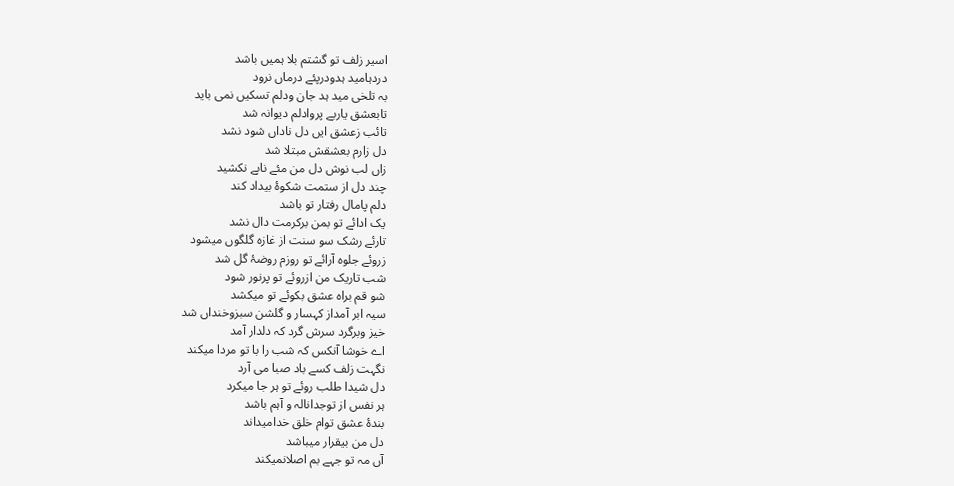اسیر زلف تو گشتم بلا ہمیں باشد
دردہامید ہدودرپئے درماں نرود
بہ تلخی مید ہد جان ودلم تسکیں نمی باید
تابعشق یاربے پروادلم دیوانہ شد
تائب زعشق ایں دل ناداں شود نشد
دل زارم بعشقش مبتلا شد
زاں لب نوش دل من مئے نابے نکشید
چند دل از ستمت شکوۂ بیداد کند
دلم پامال رفتار تو باشد
یک ادائے تو بمن برکرمت دال نشد
تارئے رشک سو سنت از غازہ گلگوں میشود
زروئے جلوہ آرائے تو روزم روضۂ گل شد
شب تاریک من ازروئے تو پرنور شود
شو قم براہ عشق بکوئے تو میکشد
سیہ ابر آمداز کہسار و گلشن سبزوخنداں شد
خیز وبرگرد سرش گرد کہ دلدار آمد
اے خوشا آنکس کہ شب را با تو مردا میکند
نگہت زلف کسے باد صبا می آرد
دل شیدا طلب روئے تو ہر جا میکرد
ہر نفس از توجدانالہ و آہم باشد
بندۂ عشق توام خلق خدامیداند
دل من بیقرار میباشد
آں مہ تو جہے بم اصلانمیکند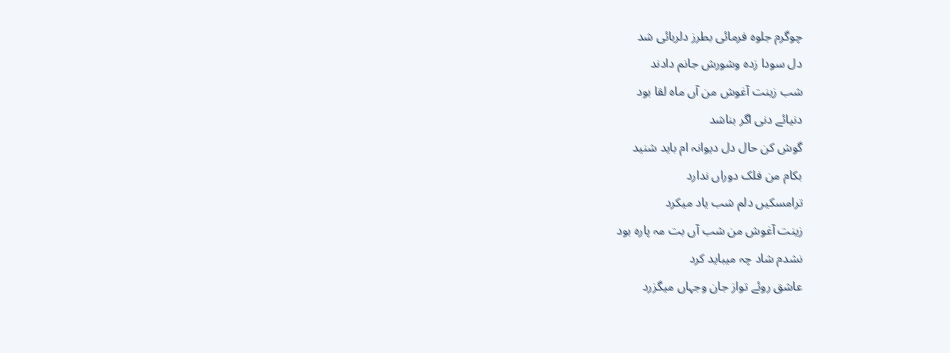چوگرم جلوہ فرمائی بطرز دلربائی شد
دل سودا زدہ وشورش جانم دادند
شب زینت آغوش من آں ماہ لقا بود
دنیائے دنی اگر بناشد
گوش کن حال دل دیوانہ ام باید شنید
بکام من فلک دوراں ندارد
ترامسکیں دلم شب یاد میکرد
زینت آغوش من شب آں بت مہ پارہ بود
نشدم شاد چہ میباید کرد
عاشق روئے تواز جان وجہاں میگزرد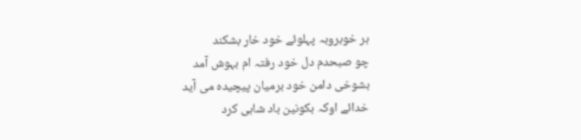ہر خوبروبہ پہلوئے خود خار بشکند
چو صبحدم دل خود رفتہ ام بہوش آمد
بشوخی دامن خود برمیان پیچیدہ می آید
خدائے اوکہ بکونین باد شاہی کرد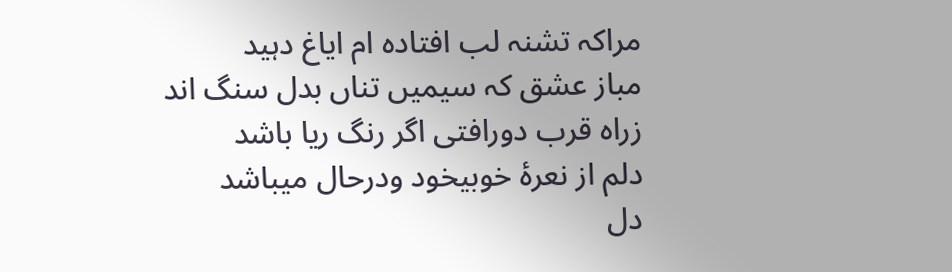مراکہ تشنہ لب افتادہ ام ایاغ دہید
مباز عشق کہ سیمیں تناں بدل سنگ اند
زراہ قرب دورافتی اگر رنگ ریا باشد
دلم از نعرۂ خوبیخود ودرحال میباشد
دل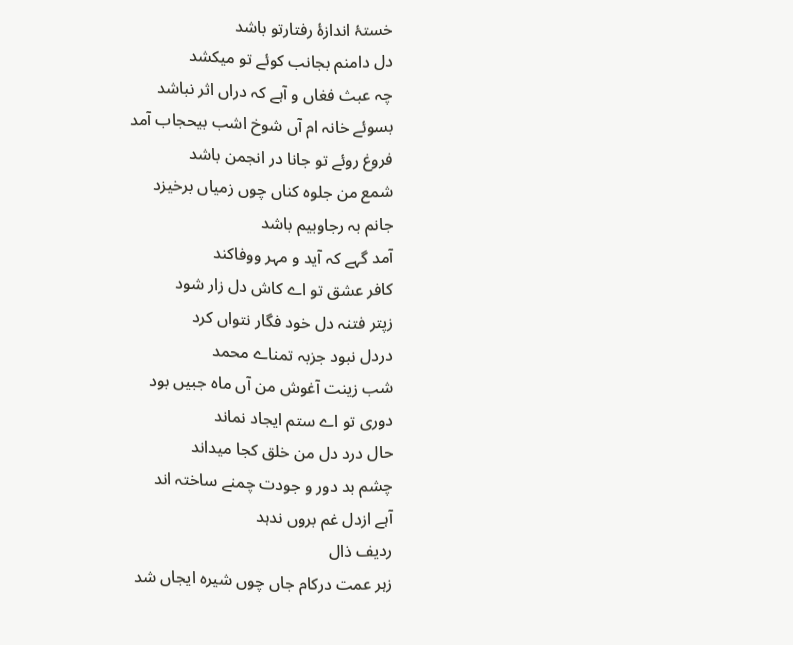خستۂ اندازۂ رفتارتو باشد
دل دامنم بجانب کوئے تو میکشد
چہ عبث فغاں و آہے کہ دراں اثر نباشد
بسوئے خانہ ام آں شوخ اشب بیحجاب آمد
فروغ روئے تو جانا در انجمن باشد
شمع من جلوہ کناں چوں زمیاں برخیزد
جانم بہ رجاوبیم باشد
آمد گہے کہ آید و مہر ووفاکند
کافر عشق تو اے کاش دل زار شود
زپتر فتنہ دل خود فگار نتواں کرد
دردل نبود جزبہ تمناے محمد
شب زینت آغوش من آں ماہ جبیں بود
دوری تو اے ستم ایجاد نماند
حال درد دل من خلق کجا میداند
چشم بد دور و جودت چمنے ساختہ اند
آہے ازدل غم بروں ندہد
ردیف ذال
زہر عمت درکام جاں چوں شیرہ ایجاں شد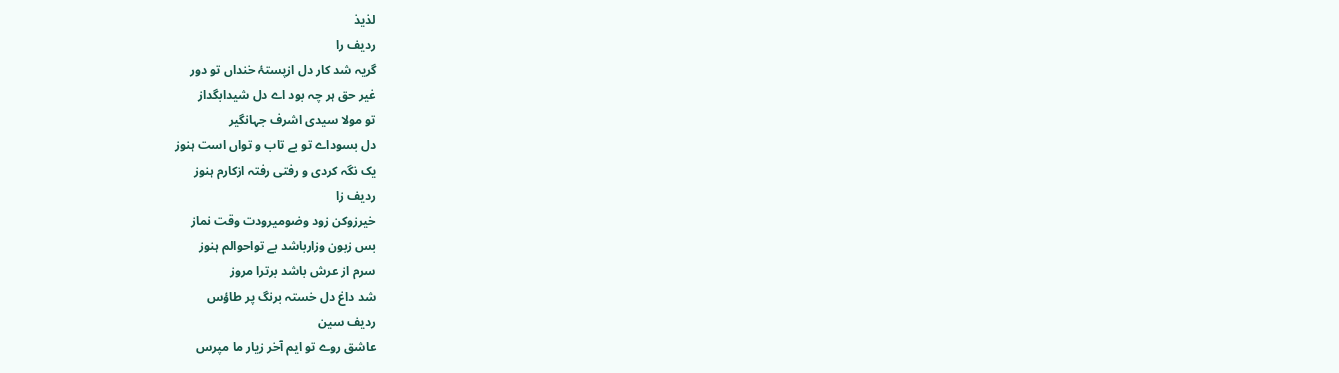لذیذ
ردیف را
گریہ شد کار دل ازپستۂ خنداں تو دور
غیر حق ہر چہ بود اے دل شیدابگداز
تو مولا سیدی اشرف جہانگیر
دل بسوداے تو بے تاب و تواں است ہنوز
یک نگہ کردی و رفتی رفتہ ازکارم ہنوز
ردیف زا
خیرزوکن زود وضومیرودت وقت نماز
بس زبون وزارباشد بے تواحوالم ہنوز
سرم از عرش باشد برترا مروز
شد داغ دل خستہ برنگ پر طاؤس
ردیف سین
عاشق روے تو ایم آخر زیار ما مپرس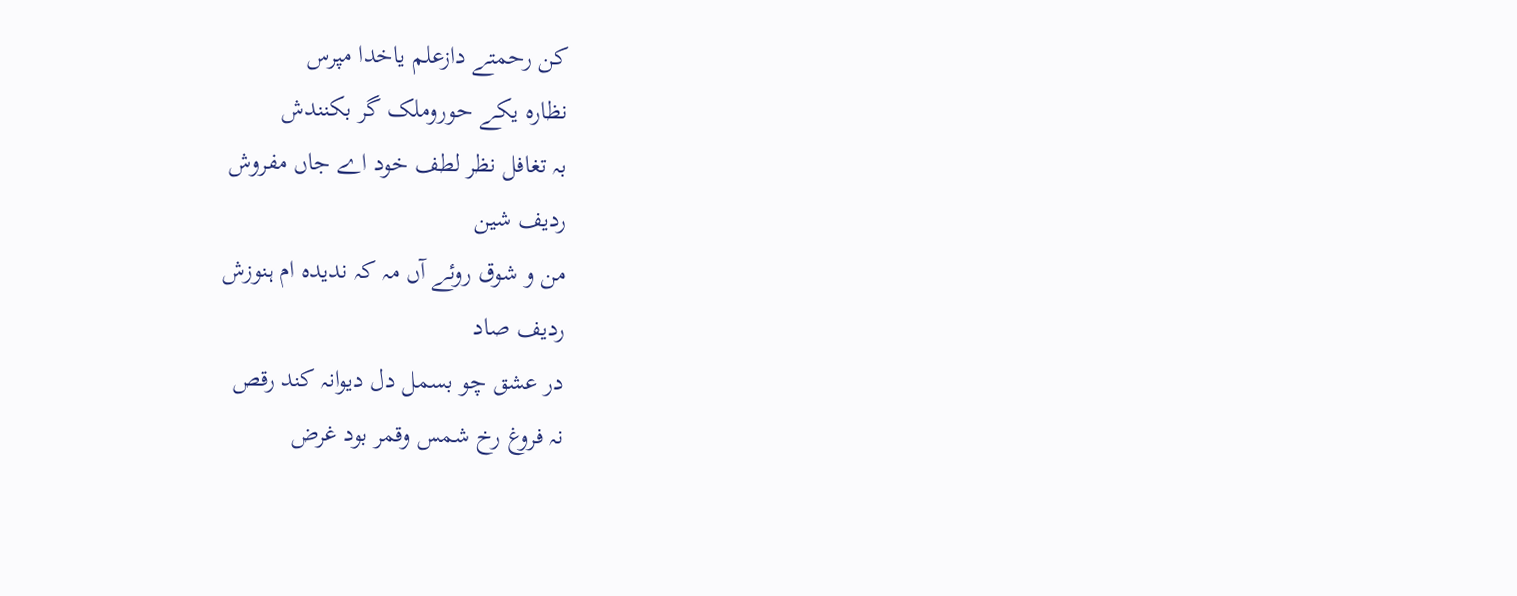کن رحمتے دازعلم یاخدا مپرس
نظارہ یکے حوروملک گر بکنندش
بہ تغافل نظر لطف خود اے جاں مفروش
ردیف شین
من و شوق روئے آں مہ کہ ندیدہ ام ہنوزش
ردیف صاد
در عشق چو بسمل دل دیوانہ کند رقص
نہ فروغ رخ شمس وقمر بود غرض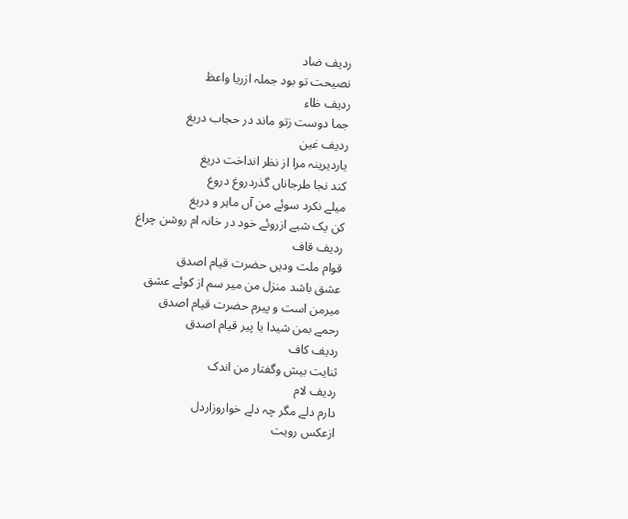ردیف ضاد
نصیحت تو بود جملہ ازریا واعظ
ردیف ظاء
جما دوست زتو ماند در حجاب دریغ
ردیف غین
یاردیرینہ مرا از نظر انداخت دریغ
کند نجا طرجاناں گذردروغ دروغ
میلے نکرد سوئے من آں ماہر و دریغ
کن یک شبے ازروئے خود در خانہ ام روشن چراغ
ردیف قاف
قوام ملت ودیں حضرت قیام اصدق
عشق باشد منزل من میر سم از کوئے عشق
میرمن است و پیرم حضرت قیام اصدق
رحمے بمن شیدا یا پیر قیام اصدق
ردیف کاف
ثنایت بیش وگفتار من اندک
ردیف لام
دارم دلے مگر چہ دلے خواروزاردل
ازعکس رویت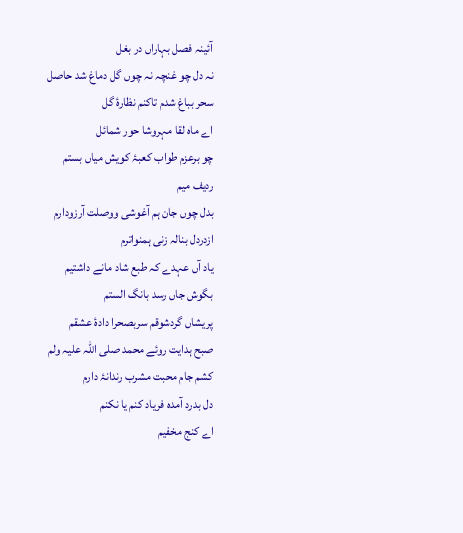آئینہ فصل بہاراں در بغل
نہ دل چو غنچہ نہ چوں گل دماغ شد حاصل
سحر بباغ شدم تاکنم نظارۂ گل
اے ماہ لقا مہروشا حور شمائل
چو برعزم طواب کعبۂ کویش میاں بستم
ردیف میم
بدل چوں جان ہم آغوشی ووصلت آرزودارم
ازدردل بنالہ زنی ہمنواترم
یاد آں عہدے کہ طبع شاد مانے داشتیم
بگوش جاں رسد بانگ الستم
پریشاں گردشوقم سربصحرا دادۂ عشقم
صبح ہدایت روئے محمد صلی اللہ علیہ ولم
کشم جام محبت مشرب رندانۂ دارم
دل بدرد آمدہ فریاد کنم یا نکنم
اے کنج مخفیم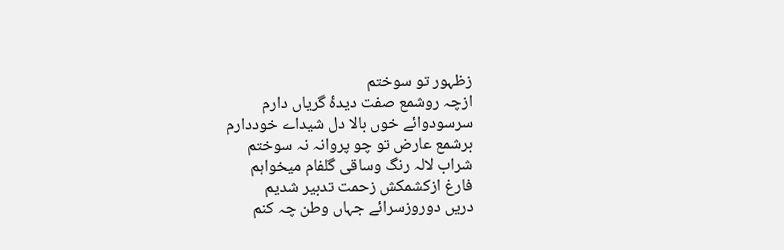زظہور تو سوختم
ازچہ روشمع صفت دیدۂ گریاں دارم
سرسودوائے خوں بالا دل شیداے خوددارم
برشمع عارض تو چو پروانہ نہ سوختم
شراب لالہ رنگ وساقی گلفام میخواہم
فارغ ازکشمکش زحمت تدبیر شدیم
دریں دوروزسرائے جہاں وطن چہ کنم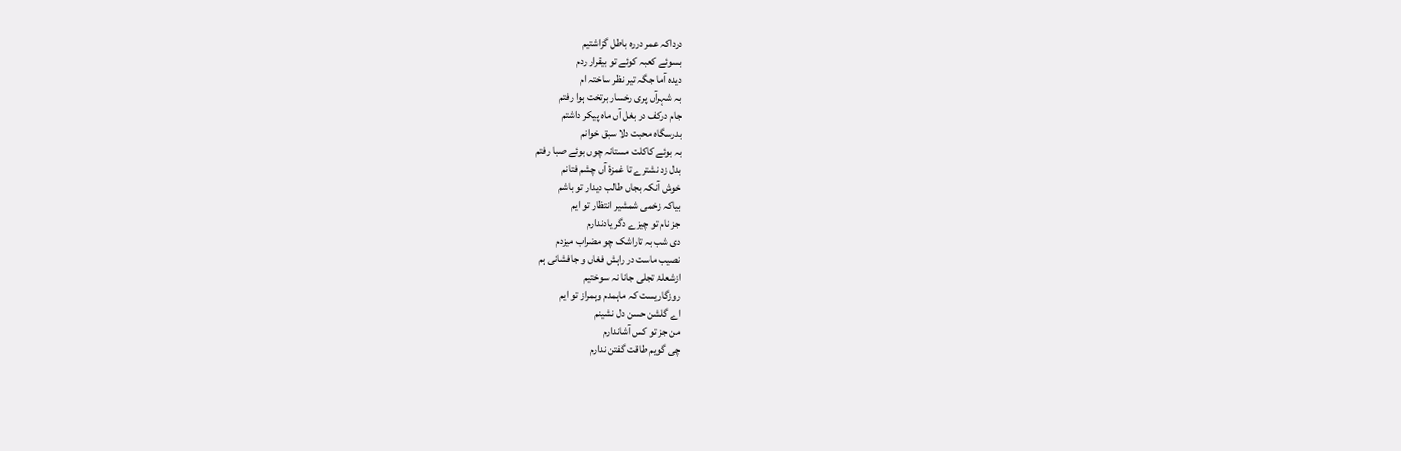درداکہ عمر دررہ باطل گزاشتیم
بسوئے کعبہ کوئے تو بیقرار ردم
دیدہ آما جگہ تیر نظر ساختہ ام
بہ شہرآں پری رخسار برتخت ہوا رفتم
جام درکف در بغل آں ماہ پیکر داشتم
بدرسگاہ محبت دلا سبق خوانم
بہ بوئے کاکلت مستانہ چوں بوئے صبا رفتم
بدل زد نشترے تا غمزۂ آں چشم فتانم
خوش آنکہ بجاں طالب دیدار تو باشم
بیاکہ زخمی شمشیر انتظار تو ایم
جز نام تو چیزے دگر یادندارم
دی شب بہ تاراشک چو مضراب میزدم
نصیب ماست در راہش فغاں و جافشانی ہم
ازشعلۂ تجلی جانا نہ سوختیم
روزگاریست کہ ماہمدم وہمراز تو ایم
اے گلشن حسن دل نشینم
من جز تو کس آشاندارم
چی گویم طاقت گفتن ندارم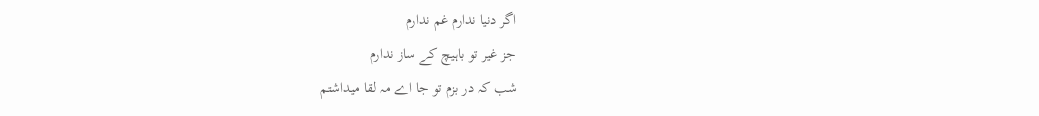اگر دنیا ندارم غم ندارم
جز غیر تو باہیچ کے ساز ندارم
شب کہ در بزم تو جا اے مہ لقا میداشتم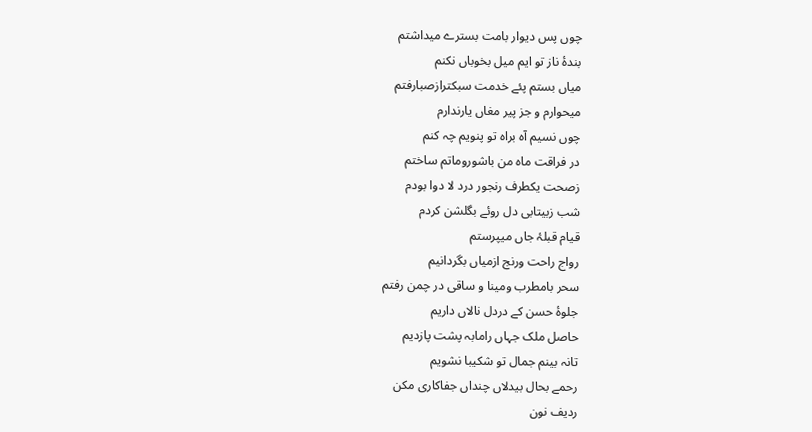چوں پس دیوار بامت بسترے میداشتم
بندۂ ناز تو ایم میل بخوباں نکنم
میاں بستم پئے خدمت سبکترازصبارفتم
میحوارم و جز پیر مغاں یارندارم
چوں نسیم آہ براہ تو پنویم چہ کنم
در فراقت ماہ من باشوروماتم ساختم
زصحت یکطرف رنجور درد لا دوا بودم
شب زبیتابی دل روئے بگلشن کردم
قیام قبلۂ جاں میپرستم
رواج راحت ورنج ازمیاں بگردانیم
سحر بامطرب ومینا و ساقی در چمن رفتم
جلوۂ حسن کے دردل نالاں داریم
حاصل ملک جہاں رامابہ پشت پازدیم
تانہ بینم جمال تو شکیبا نشویم
رحمے بحال بیدلاں چنداں جفاکاری مکن
ردیف نون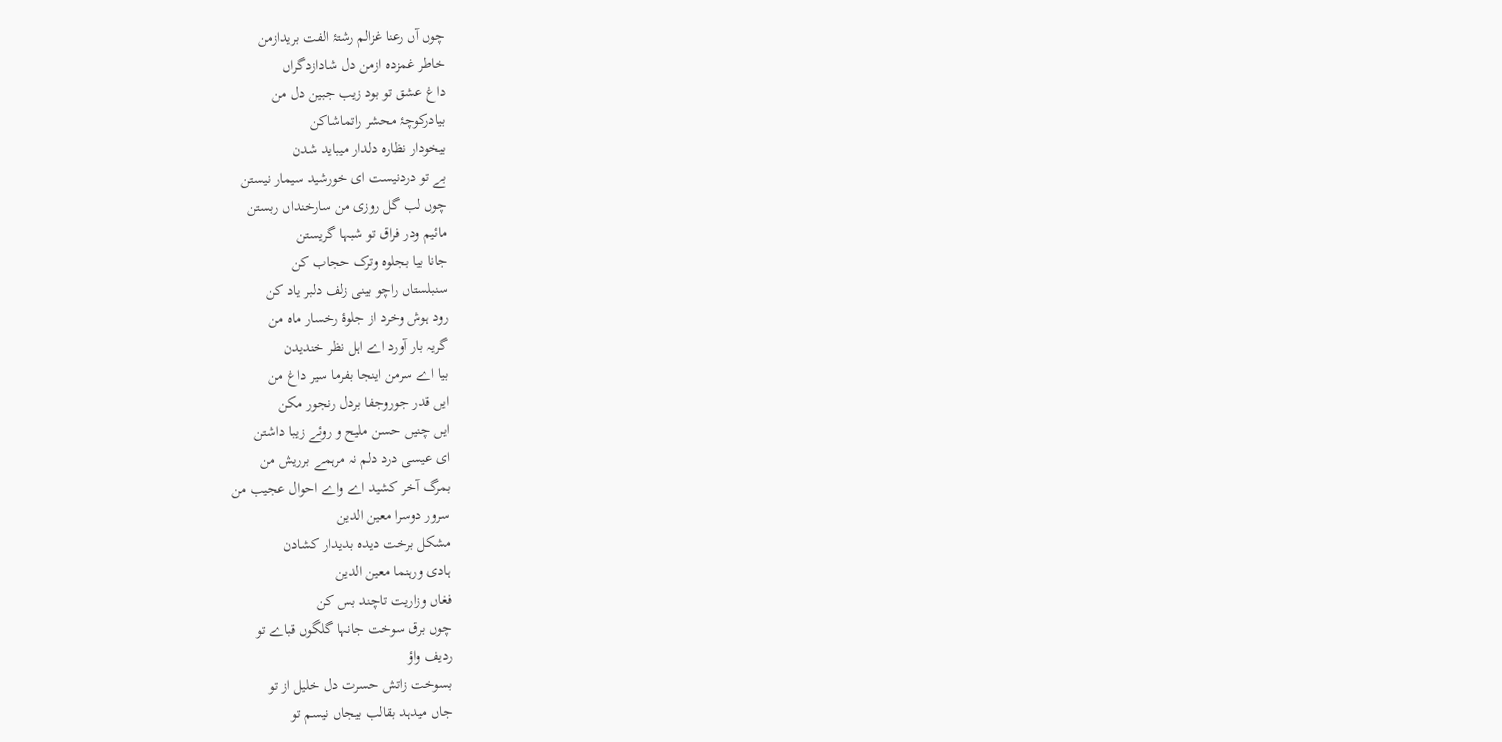چوں آں رعنا غزالم رشتۂ الفت بریدازمن
خاطر غمزدہ ازمن دل شادازدگراں
داغ عشق تو بود زیب جبین دل من
بیادرکوچۂ محشر راتماشاکن
بیخودار نظارہ دلدار میباید شدن
بے تو دردنیست ای خورشید سیمار نیستن
چوں لب گل روزی من سارخنداں ربستن
مائیم ودر فراق تو شبہا گریستن
جانا بیا بجلوہ وترک حجاب کن
سنبلستاں راچو بینی زلف دلبر یاد کن
رود ہوش وخرد از جلوۂ رخسار ماہ من
گریہ بار آورد اے اہل نظر خندیدن
بیا اے سرمن اینجا بفرما سیر داغ من
ایں قدر جوروجفا بردل رنجور مکن
ایں چنیں حسن ملیح و روئے زیبا داشتن
ای عیسی درد دلم نہ مرہمے برریش من
بمرگ آخر کشید اے واے احوال عجیب من
سرور دوسرا معین الدین
مشکل برخت دیدہ بدیدار کشادن
ہادی ورہنما معین الدین
فغاں وزاریت تاچند بس کن
چوں برق سوخت جانہا گلگوں قباے تو
ردیف واؤ
بسوخت زاتش حسرت دل خلیل از تو
جاں میدہد بقالب بیجاں نیسم تو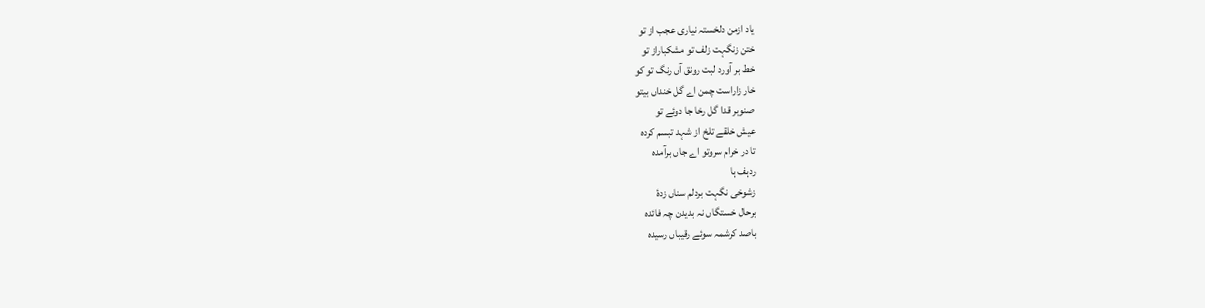یاد ازمن دلخستہ نیاری عجب از تو
ختن زنگہت زلف تو مشکباراز تو
خط بر آورد لبت رونق آں رنگ تو کو
خار زاراست چمن اے گل خنداں بیتو
صنوبر قدا گل رخا جا دوئے تو
عیش خلقے تلخ از شہد تبسم کردہ
تا در خرام سروتو اے جاں برآمدہ
ردہف ہا
زشوخی نگہت بردلم سناں زدۂ
برحال خستگاں نہ بدیدن چہ فائدہ
باصد کرشمہ سوئے رقیباں رسیدہ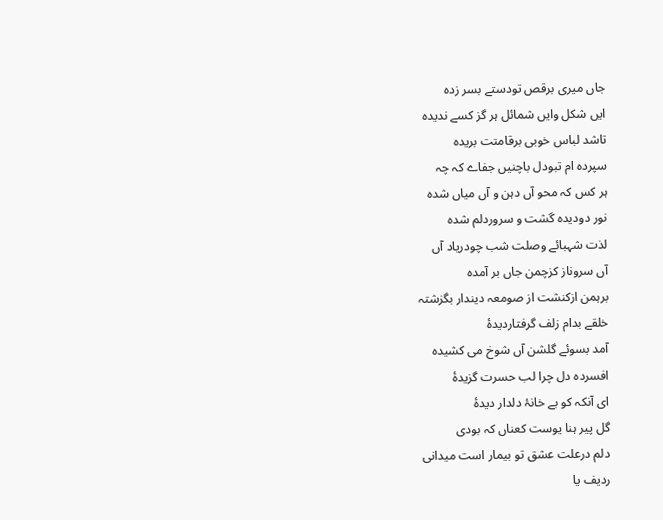جاں میری برقص تودستے بسر زدہ
ایں شکل وایں شمائل ہر گز کسے ندیدہ
تاشد لباس خوبی برقامتت بریدہ
سپردہ ام تبودل باچنیں جفاے کہ چہ
ہر کس کہ محو آں دہن و آں میاں شدہ
نور دودیدہ گشت و سروردلم شدہ
لذت شہبائے وصلت شب چودریاد آں
آں سروناز کزچمن جاں بر آمدہ
برہمن ازکنشت از صومعہ دیندار بگزشتہ
خلقے بدام زلف گرفتاردیدۂ
آمد بسوئے گلشن آں شوخ می کشیدہ
افسردہ دل چرا لب حسرت گزیدۂ
ای آنکہ کو بے خانۂ دلدار دیدۂ
گل پیر ہنا یوست کعناں کہ بودی
دلم درعلت عشق تو بیمار است میدانی
ردیف یا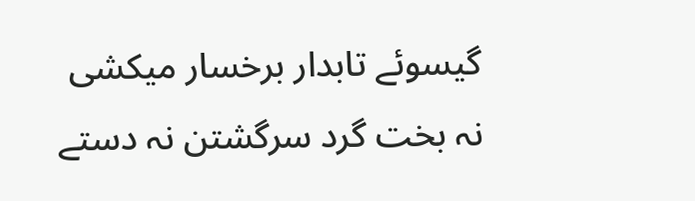گیسوئے تابدار برخسار میکشی
نہ بخت گرد سرگشتن نہ دستے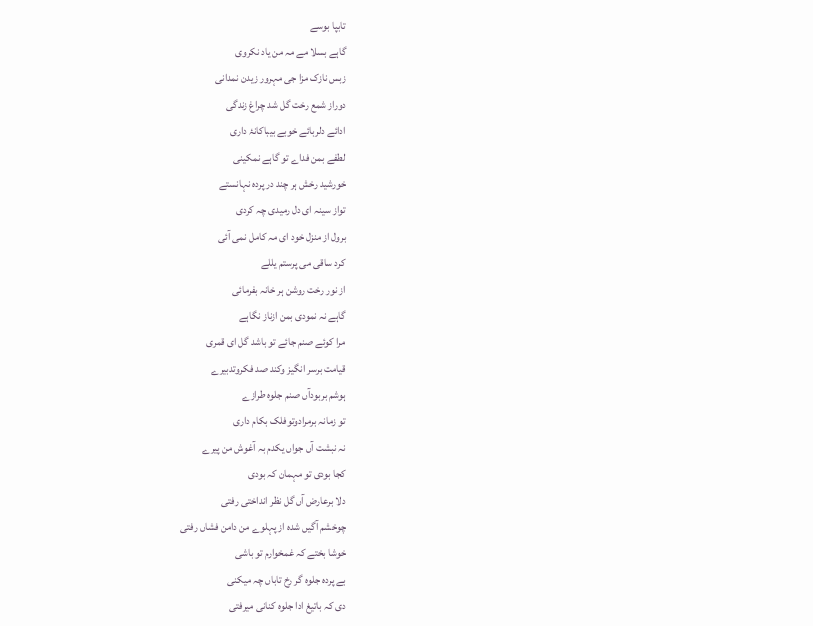تابپا بوسے
گاہے بسلا مے مہ من یاد نکروی
زبس نازک مزا جی مہرور زیدن نمدانی
دوراز شمع رخت گل شد چراغ زندگی
ادائے دلربائے خوبے بیباکانۂ داری
لطفے بمن فداے تو گاہے نمکینی
خورشید رخش ہر چند در پردہ نہانستے
تواز سینہ ای دل رمیدی چہ کردی
برول از منزل خود ای مہ کامل نمی آئی
کرد ساقی می پرستم یللے
از نور رخت روشن ہر خانہ بفرمائی
گاہے نہ نمودی بمن ازناز نگاہے
مرا کوئے صنم جائے تو باشد گل ای قمری
قیامت برسر انگیز وکند صد فکروتدبیرے
ہوشم بربودآں صنم جلوہ طرازے
تو زمانہ برمرادوتوفلک بکام داری
نہ نبشت آں جواں یکدم بہ آغوش من پیرے
کجا بودی تو مہمان کہ بودی
دلا برعارض آں گل نظر انداختی رفتی
چوخشم آگیں شدہ از پہلوے من دامن فشاں رفتی
خوشا بختے کہ غمخوارم تو باشی
بے پردہ جلوہ گر رخ تاباں چہ میکنی
دی کہ باتیغ ادا جلوہ کنانی میرفتی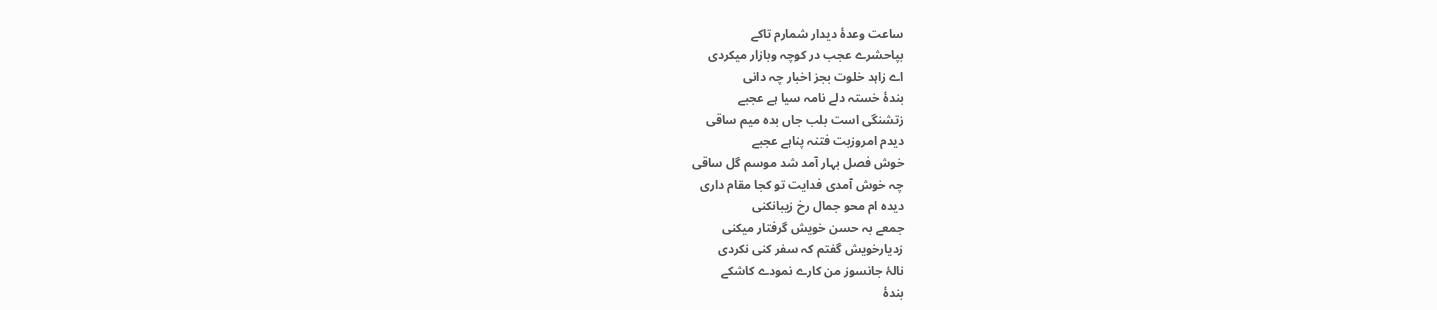ساعت وعدۂ دیدار شمارم تاکے
بپاحشرے عجب در کوچہ وبازار میکردی
اے زاہد خلوت بجز اخبار چہ دانی
بندۂ خستہ دلے نامہ سیا ہے عجبے
زتشنگی است بلب جاں بدہ میم ساقی
دیدم امروزبت فتنہ پناہے عجبے
خوش فصل بہار آمد شد موسم گل ساقی
چہ خوش آمدی فدایت تو کجا مقام داری
دیدہ ام محو جمال رخ زیبانکنی
جمعے بہ حسن خویش گرفتار میکنی
زدیارخویش گفتم کہ سفر کنی نکردی
نالۂ جانسوز من کارے نمودے کاشکے
بندۂ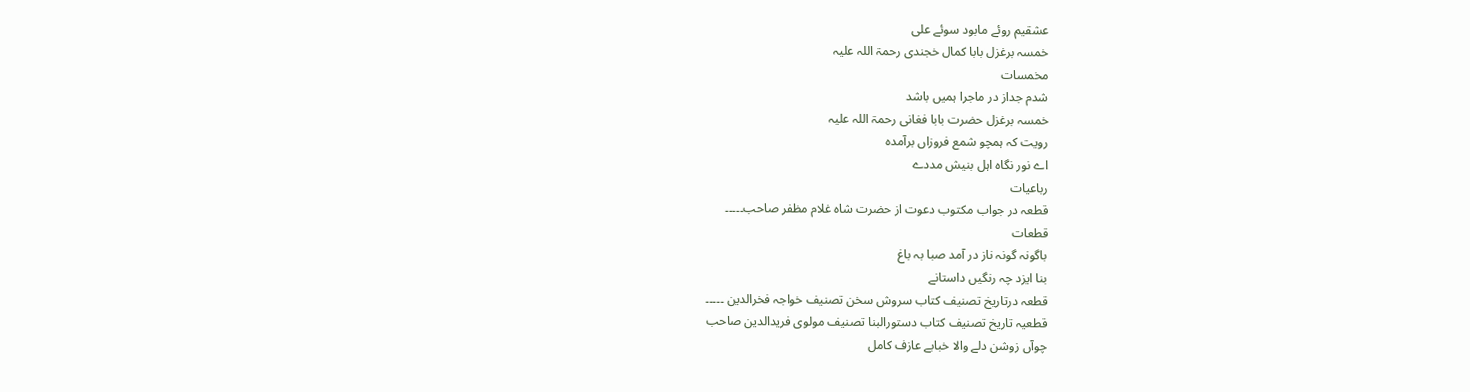عشقیم روئے مابود سوئے علی
خمسہ برغزل بابا کمال خجندی رحمۃ اللہ علیہ
مخمسات
شدم جداز در ماجرا ہمیں باشد
خمسہ برغزل حضرت بابا فغانی رحمۃ اللہ علیہ
رویت کہ ہمچو شمع فروزاں برآمدہ
اے نور نگاہ اہل بنیش مددے
رباعیات
قطعہ در جواب مکتوب دعوت از حضرت شاہ غلام مظفر صاحب۔۔۔۔۔
قطعات
باگونہ گونہ ناز در آمد صبا بہ باغ
بنا ایزد چہ رنگیں داستانے
قطعہ درتاریخ تصنیف کتاب سروش سخن تصنیف خواجہ فخرالدین ۔۔۔۔۔
قطعیہ تاریخ تصنیف کتاب دستورالبنا تصنیف مولوی فریدالدین صاحب
چوآں زوشن دلے والا خبابے عازف کامل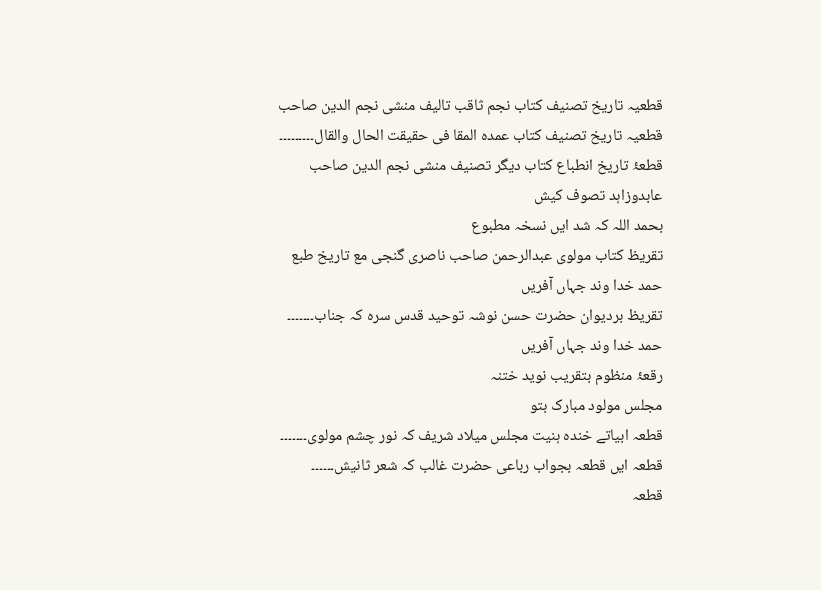قطعیہ تاریخ تصنیف کتاب نجم ثاقب تالیف منشی نجم الدین صاحب
قطعیہ تاریخ تصنیف کتاب عمدہ المقا فی حقیقت الحال والقال۔۔۔۔۔۔۔۔۔
قطعۂ تاریخ انطباع کتاب دیگر تصنیف منشی نجم الدین صاحب
عابدوزاہد تصوف کیش
بحمد اللہ کہ شد ایں نسخہ مطبوع
تقریظ کتاب مولوی عبدالرحمن صاحب ناصری گنجی مع تاریخ طبع
حمد خدا وند جہاں آفریں
تقریظ بردیوان حضرت حسن نوشہ توحید قدس سرہ کہ جناب۔۔۔۔۔۔۔
حمد خدا وند جہاں آفریں
رقعۂ منظوم بتقریب نوید ختنہ
مجلس مولود مبارک بتو
قطعہ ابیاتے خندہ ہنیت مجلس میلاد شریف کہ نور چشم مولوی۔۔۔۔۔۔۔
قطعہ ایں قطعہ بجواب رباعی حضرت غالب کہ شعر ثانیش۔۔۔۔۔۔
قطعہ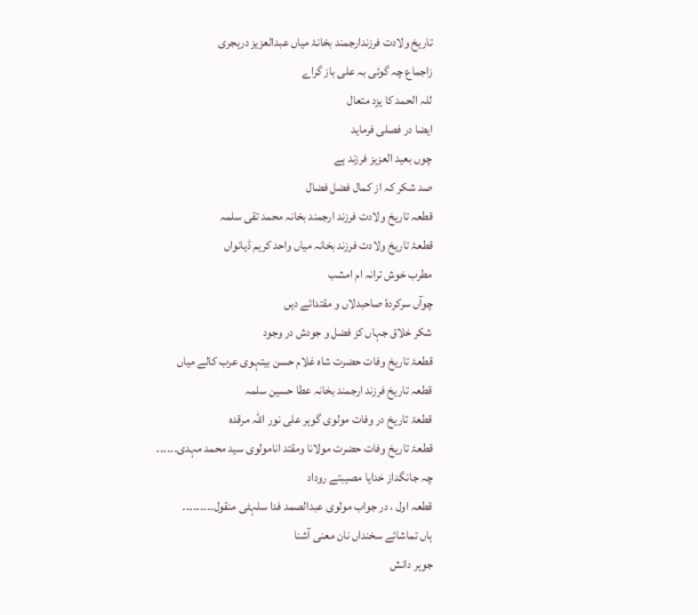تاریخ ولادت فرزندارجمند بخانۂ میاں عبدالعزیز درہجری
زاجماع چہ گوئی بہ علی باز گراے
للہ الحمد کا یزد متعال
ایضا در فصلی فرماید
چوں بعید العزیز فرزند ہے
صد شکر کہ از کمال فضل فضال
قطعہ تاریخ ولادت فرزند ارجمند بخانہ محمد تقی سلمہ
قطعۂ تاریخ ولادت فرزند بخانہ میاں واحد کریم ڈیانواں
مطرب خوش ترانہ ام امشب
چوآں سرکردۂ صاحبدلاں و مقتدائے دیں
شکر خلاق جہاں کز فضل و جودش در وجود
قطعۂ تاریخ وفات حضرت شاہ غلام حسن بیتہوی عرب کالے میاں
قطعہ تاریخ فرزند ارجمند بخانہ عطا حسین سلمہ
قطعۂ تاریخ در وفات مولوی گوہر علی نور اللہ مرقدہ
قطعۂ تاریخ وفات حضرت مولانا ومقتد انامولوی سید محمد مہدی۔۔۔۔۔۔
چہ جانگداز خدایا مصیبتے روداد
قطعہ اول ، در جواب مولوی عبدالصمد فدا سلہٹی منقول۔۔۔۔۔۔۔۔۔
ہاں تماشائے سخنداں نان معنی آشنا
جوہر دانش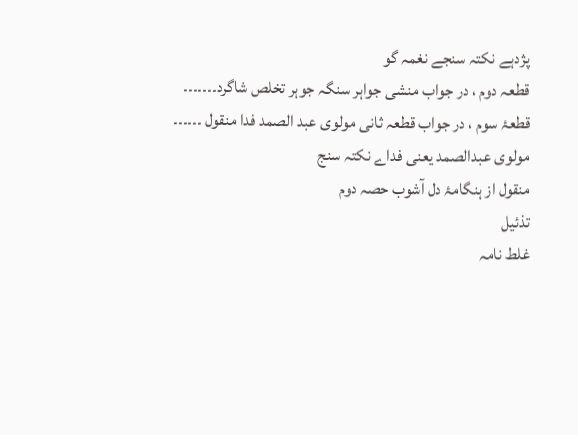پژدہے نکتہ سنجے نغمہ گو
قطعہ دوم ، در جواب منشی جواہر سنگہ جوہر تخلص شاگرد۔۔۔۔۔۔۔
قطعۂ سوم ، در جواب قطعہ ثانی مولوی عبد الصمد فدا منقول ۔۔۔۔۔۔
مولوی عبدالصمد یعنی فداے نکتہ سنج
منقول از ہنگامۂ دل آشوب حصہ دوم
تذئیل
غلط نامہ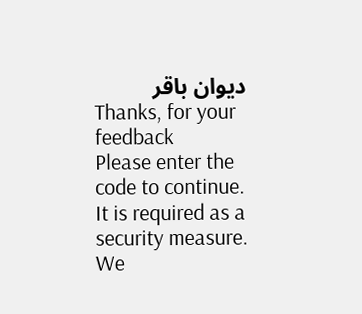دیوان باقر
Thanks, for your feedback
Please enter the code to continue. It is required as a security measure. We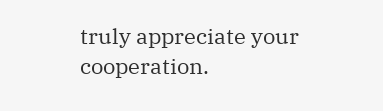truly appreciate your cooperation.